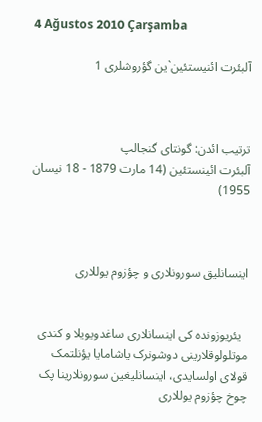4 Ağustos 2010 Çarşamba

آلبئرت ائنیستئین`ین گؤروشلری 1



ترتیب ائدن: گونتای گنجالپ
آلبئرت ائینستئین (14 مارت 1879 - 18 نیسان 1955)



اینسانلیق سورونلاری و چؤزوم یوللاری


  یئریوزونده کی اینسانلاری ساغدویویلا و کندی موتلولوقلارینی دوشونرک یاشامایا یؤنلتمک قولای اولسایدی، اینسانلیغین سورونلارینا پک چوخ چؤزوم یوللاری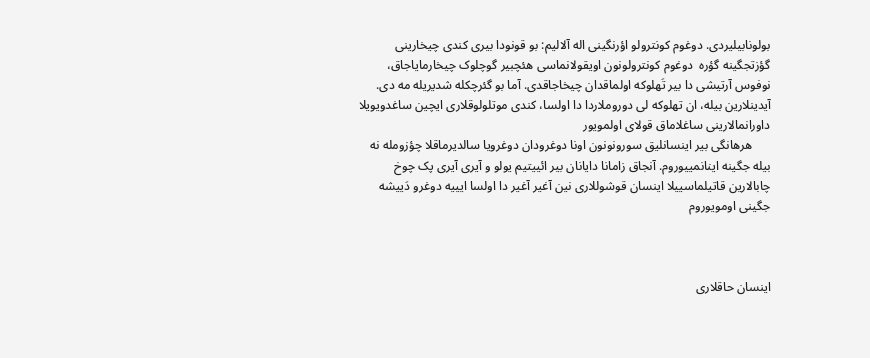بولونابیلیردی. دوغوم کونترولو اؤرنگینی اله آلالیم: بو قونودا بیری کندی چیخارینی گؤزتجگینه گؤره  دوغوم کونترولونون اویقولانماسی هئچبیر گوچلوک چیخارمایاجاق، نوفوس آرتیشی دا بیر تَهلوکه اولماقدان چیخاجاقدی. آما بو گئرچکله شدیریله مه دی. آیدینلارین بیله، ان تهلوکه لی دوروملاردا دا اولسا، کندی موتلولوقلاری ایچین ساغدویویلا داورانمالارینی ساغلاماق قولای اولمویور
      هرهانگی بیر اینسانلیق سورونونون اونا دوغرودان دوغرویا سالدیرماقلا چؤزومله نه بیله جگینه اینانمییوروم. آنجاق زامانا دایانان بیر ائییتیم یولو و آیری آیری پک چوخ چابالارین قاتیلماسییلا اینسان قوشوللاری نین آغیر آغیر دا اولسا ایییه دوغرو دَییشه جگینی اومویوروم



اینسان حاقلاری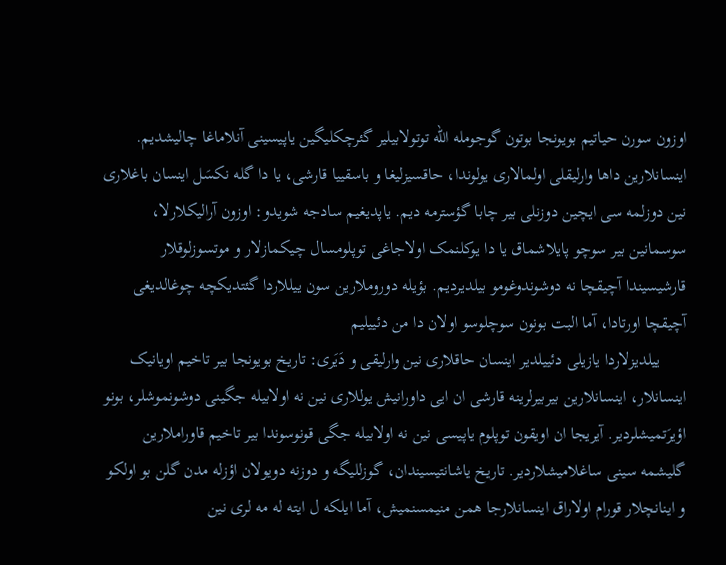اوزون سورن حیاتیم بویونجا بوتون گوجومله الله توتولابیلیر گئرچکلیگین یاپیسینی آنلاماغا چالیشدیم. اینسانلارین داها وارلیقلی اولمالاری یولوندا، حاقسیزلیغا و باسقییا قارشی، یا دا گله نکسَل اینسان باغلاری نین دوزلمه سی ایچین دوزنلی بیر چابا گؤسترمه دیم. یاپدیغیم سادجه شویدو: اوزون آرالیکلارلا، سوسمانین بیر سوچو پایلاشماق یا دا یوکلنمک اولاجاغی توپلومسال چیکمازلار و موتسوزلوقلار قارشیسیندا آچیقچا نه دوشوندوغومو بیلدیردیم. بؤیله دوروملارین سون ییللاردا گئتدیکچه چوغالدیغی آچیقچا اورتادا، آما البت بونون سوچلوسو اولان دا من دئییلیم
      ییلدیزلاردا یازیلی دئییلدیر اینسان حاقلاری نین وارلیقی و دَیَری: تاریخ بویونجا بیر تاخیم اویانیک اینسانلار، اینسانلارین بیربیرلرینه قارشی ان ایی داورانیش یوللاری نین نه اولابیله جگینی دوشونموشلر، بونو اؤیرَتمیشلردیر. آیریجا ان اویقون توپلوم یاپیسی نین نه اولابیله جگی قونوسوندا بیر تاخیم قاوراملارین گلیشمه سینی ساغلامیشلاردیر. تاریخ یاشانتیسیندان، گوزللیگه و دوزنه دویولان اؤزله مدن گلن بو اولکو و اینانچلار قورام اولاراق اینسانلارجا همن منیمسنمیش، آما ایلکه ل ایته له مه لری نین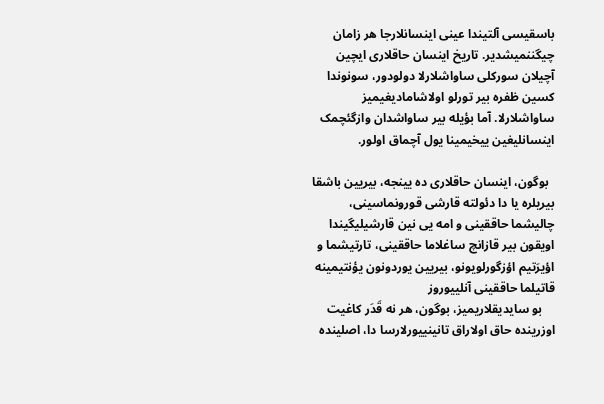باسقیسی آلتیندا عینی اینسانلارجا هر زامان چیگننمیشدیر. تاریخ اینسان حاقلاری ایچین آچیلان سورکلی ساواشلارلا دولودور، سونوندا کسین ظفره بیر تورلو اولاشامادیغیمیز ساواشلارلا. آما بؤیله بیر ساواشدان وازگئچمک اینسانلیغین ییخیمینا یول آچماق اولور.

  بوگون، اینسان حاقلاری ده یینجه، بیریین باشقا بیریلره یا دا دئولته قارشی قورونماسینی، چالیشما حاققینی و امه یی نین قارشیلیگیندا اویقون بیر قازانچ ساغلاما حاققینی، تارتیشما و اؤیرَتیم اؤزگورلویونو، بیریین یوردونون یؤنتیمینه قاتیلما حاققینی آنلییوروز
    بو سایدیقلاریمیز، بوگون، هر نه قَدَر کاغیت اوزرینده حاق اولاراق تانینییورلارسا دا، اصلینده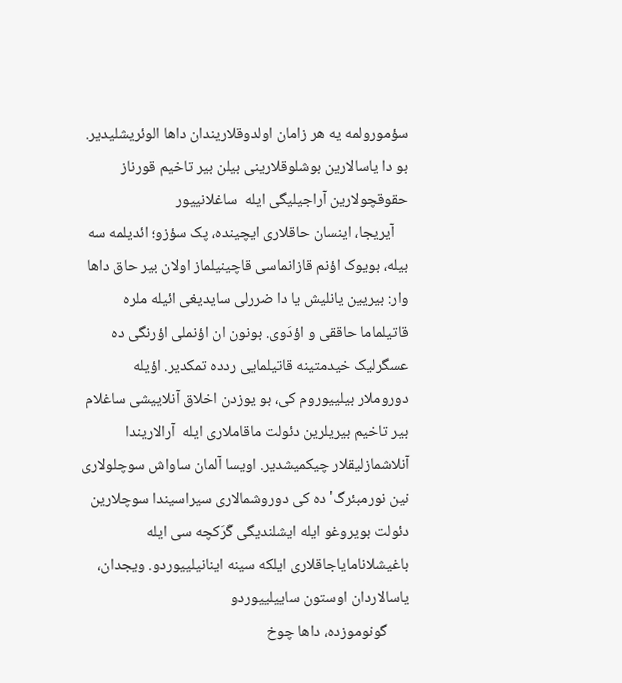سؤمورولمه یه هر زامان اولدوقلاریندان داها الوئریشلیدیر. بو دا یاسالارین بوشلوقلارینی بیلن بیر تاخیم قورناز حقوقچولارین آراجیلیگی ایله  ساغلانییور
    آیریجا، اینسان حاقلاری ایچینده، پک سؤزو؛ ائدیلمه سه بیله، بویوک اؤنم قازانماسی قاچینیلماز اولان بیر حاق داها وار: بیریین یانلیش یا دا ضررلی سایدیغی ائیله ملره قاتیلماما حاققی و اؤدَوی. بونون ان اؤنملی اؤرنگی ده عسگرلیک خیدمتینه قاتیلمایی ردده تمکدیر. اؤیله دوروملار بیلییوروم کی، بو یوزدن اخلاق آنلاییشی ساغلام بیر تاخیم بیریلرین دئولت ماقاملاری ایله  آرالاریندا آنلاشمازلیقلار چیکمیشدیر. اویسا آلمان ساواش سوچلولاری نین نورمبئرگ'ده کی دوروشمالاری سیراسیندا سوچلارین دئولت بویروغو ایله ایشلندیگی گَرَکچه سی ایله  باغیشلانامایاجاقلاری ایلکه سینه اینانیلییوردو. ویجدان، یاسالاردان اوستون ساییلییوردو
      گونوموزده، داها چوخ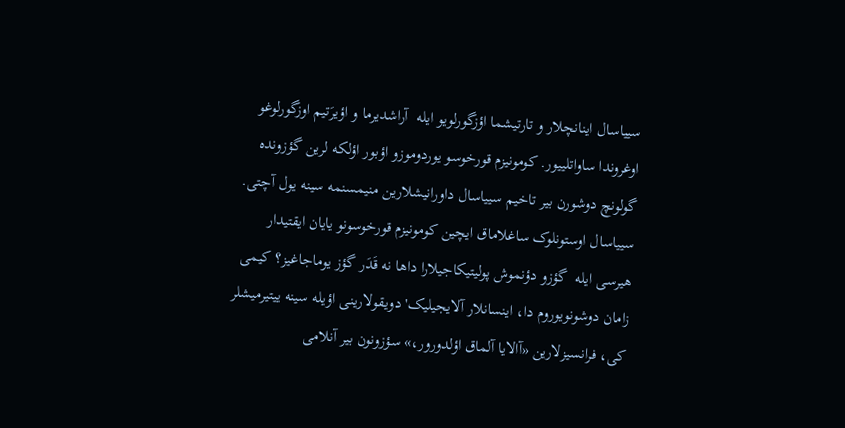سییاسال اینانچلار و تارتیشما اؤزگورلویو ایله  آراشدیرما و اؤیرَتیم اوزگورلوغو اوغروندا ساواتلییور. کومونیزم قورخوسو یوردوموزو اؤبور اؤلکه لرین گؤزونده گولونچ دوشورن بیر تاخیم سییاسال داورانیشلارین منیمسنمه سینه یول آچتی. سییاسال اوستونلوک ساغلاماق ایچین کومونیزم قورخوسونو یایان ایقتیدار هیرسی ایله  گؤزو دؤنموش پولیتیکاجیلارا داها نه قَدَر گؤز یوماجاغیز؟ کیمی زامان دوشونویوروم دا، اینسانلار آلایجیلیک' دویقولارینی اؤیله سینه ییتیرمیشلر کی، فرانسیزلارین «آالایا آلماق اؤلدورور،» سؤزونون بیر آنلامی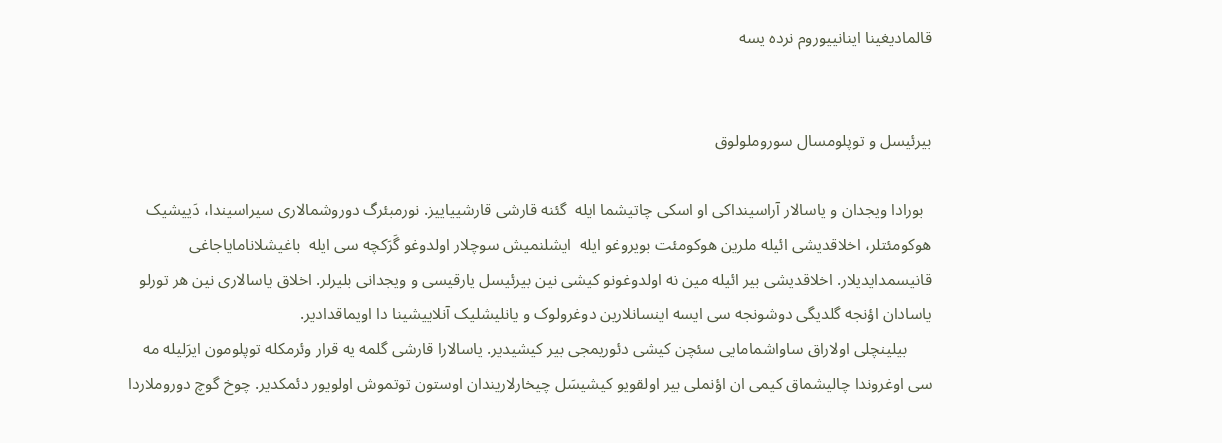قالمادیغینا اینانییوروم نرده یسه


بیرئیسل و توپلومسال سوروملولوق

  بورادا ویجدان و یاسالار آراسینداکی او اسکی چاتیشما ایله  گئنه قارشی قارشییاییز. نورمبئرگ دوروشمالاری سیراسیندا، دَییشیک هوکومئتلر، اخلاقدیشی ائیله ملرین هوکومئت بویروغو ایله  ایشلنمیش سوچلار اولدوغو گَرَکچه سی ایله  باغیشلانامایاجاغی قانیسمدایدیلار. اخلاقدیشی بیر ائیله مین نه اولدوغونو کیشی نین بیرئیسل یارقیسی و ویجدانی بلیرلر. اخلاق یاسالاری نین هر تورلو یاسادان اؤنجه گلدیگی دوشونجه سی ایسه اینسانلارین دوغرولوک و یانلیشلیک آنلاییشینا دا اویماقدادیر.
      بیلینچلی اولاراق ساواشمامایی سئچن کیشی دئوریمجی بیر کیشیدیر. یاسالارا قارشی گلمه یه قرار وئرمکله توپلومون ایرَلیله مه سی اوغروندا چالیشماق کیمی ان اؤنملی بیر اولقویو کیشیسَل چیخارلاریندان اوستون توتموش اولویور دئمکدیر. چوخ گوچ دوروملاردا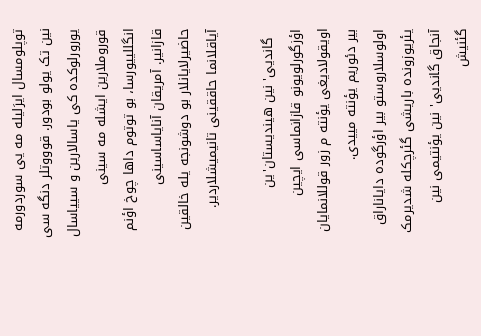توپلومسال ایرَلیله مه یی سوردورمه نین تک یولو بودور. قوووتلر دنگه سی یورورلوکده کی یاسالارین و سییاسال قوروملارین ایشله مه سینی انگللییورسا، بو توتوم داها چوخ اؤنم قازانیر. آمریقان آنایاساسینی حاضیرلایانلار بو دوشونجه یله خالقین آیاقلانما حاققینی تانیمیشلاردیر.

  گاندیی' نین هیندیستان'ین اؤزگورلویونو قازانماسی ایچین اویقولادیغی یؤنته م زور قوللانمایان بیر دئوریم یؤنته مییدی. اولوسلاروستو بیر اؤرگوده دایاناراق یئریوزونده باریشی گئرچکله شدیرمک آنجاق گاندیی' نین یؤنتیمی نین گئنیش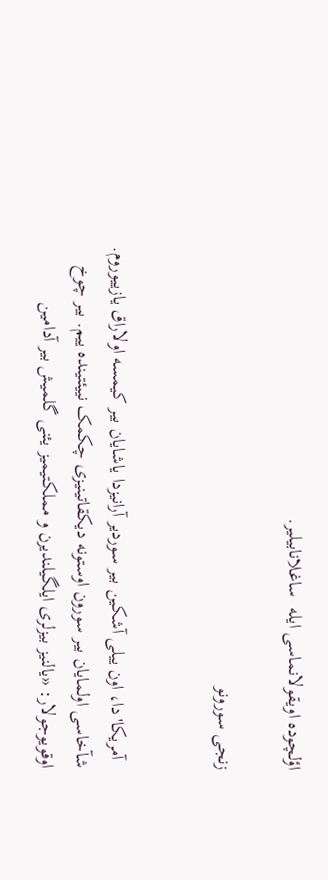اؤلچوده اویقولانماسی ایله  ساغلانابیلیر.

زنجی سورونو


  آمریکا'دا، اون ییلی آشکین بیر سوردیر آرانیزدا یاشایان بیر کیمسه اولاراق یازییوروم. شآخاسی اولمایان بیر سورون اوستونه دیکقاتینیزی چکمک نییئتینده ییم. بیر چوخ اوقویوجولار: «یالنیز بیزلری ایلگیلندیرن و مملکتیمیز یئنی گلمیش بیر آدامین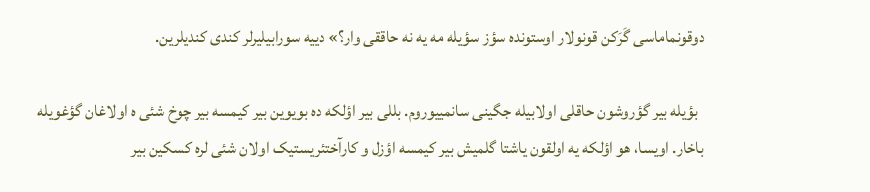دوقونماماسی گَرَکن قونولار اوستونده سؤز سؤیله مه یه نه حاققی وار؟» دییه سورابیلیرلر کندی کندیلرین.

  بؤیله بیر گؤروشون حاقلی اولابیله جگینی سانمییوروم. بللی بیر اؤلکه ده بویوین بیر کیمسه بیر چوخ شئی ه اولاغان گؤغویله باخار. اویسا، هو اؤلکه یه اولقون یاشتا گلمیش بیر کیمسه اؤزل و کارآختئریستیک اولان شئی لره کسکین بیر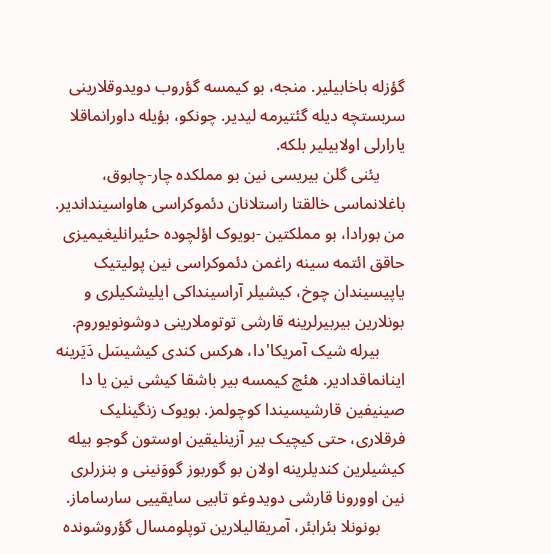گؤزله باخابیلیر. منجه، بو کیمسه گؤروب دویدوقلارینی سربستچه دیله گئتیرمه لیدیر. چونکو، بؤیله داورانماقلا یارارلی اولابیلیر بلکه.
      یئنی گلن بیریسی نین بو مملکده چار-چابوق، باغلانماسی خالقتا راستلانان دئموکراسی هاواسینداندیر. من بورادا، بو مملکتین -بویوک اؤلچوده حئیرانلیغیمیزی حاقق ائتمه سینه راغمن دئموکراسی نین پولیتیک یاپیسیندان چوخ، کیشیلر آراسینداکی ایلیشکیلری و بونلارین بیربیرلرینه قارشی توتوملارینی دوشونویوروم.
      بیرله شیک آمریکا'دا، هرکس کندی کیشیسَل دَیَرینه اینانماقدادیر. هئچ کیمسه بیر باشقا کیشی نین یا دا صینیفین قارشیسیندا کوچولمز. بویوک زنگینلیک فرقلاری، حتی کیچیک بیر آزینلیقین اوستون گوجو بیله کیشیلرین کندیلرینه اولان بو گوربوز گووَنینی و بنزرلری نین اوورونا قارشی دویدوغو تابیی سایقییی سارساماز.
      بونونلا بئرابئر، آمریقالیلارین توپلومسال گؤروشونده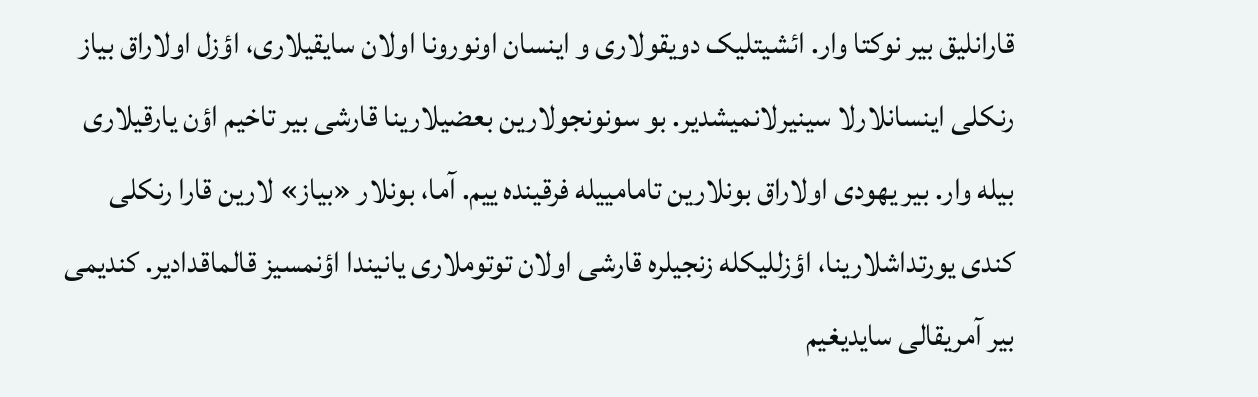قارانلیق بیر نوکتا وار. ائشیتلیک دویقولاری و اینسان اونورونا اولان سایقیلاری، اؤزل اولاراق بیاز رنکلی اینسانلارلا سینیرلانمیشدیر. بو سونونجولارین بعضیلارینا قارشی بیر تاخیم اؤن یارقیلاری بیله وار. بیر یهودی اولاراق بونلارین تامامییله فرقینده ییم. آما، بونلار «بیاز» لارین قارا رنکلی کندی یورتداشلارینا، اؤزللیکله زنجیلره قارشی اولان توتوملاری یانیندا اؤنمسیز قالماقدادیر. کندیمی بیر آمریقالی سایدیغیم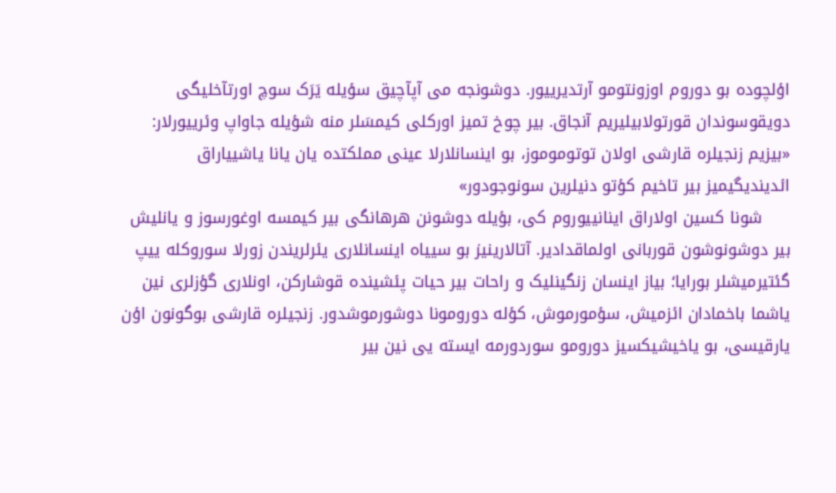اؤلچوده بو دوروم اوزونتومو آرتدیرییور. دوشونجه می آپآچیق سؤیله یَرَک سوچ اورتآخلیگی دویقوسوندان قورتولابیلیریم آنجاق. بیر چوخ تمیز اورکلی کیمسَلر منه شؤیله جاواپ وئرییورلار: «بیزیم زنجیلره قارشی اولان توتوموموز، بو اینسانلارلا عینی مملکتده یان یانا یاشییاراق ائدیندیگیمیز بیر تاخیم کؤتو دنیلرین سونوجودور»
     شونا کسین اولاراق اینانییوروم کی، بؤیله دوشونن هرهانگی بیر کیمسه اوغورسوز و یانلیش بیر دوشونوشون قوربانی اولماقدادیر. آتالارینیز بو سییاه اینسانلاری یئرلریندن زورلا سوروکله ییپ گئتیرمیشلر بورایا؛ بیاز اینسان زنگینلیک و راحات بیر حیات پئشینده قوشارکن، اونلاری گؤزلری نین یاشما باخمادان ائزمیش، سؤمورموش، کؤله دورومونا دوشورموشدور. زنجیلره قارشی بوگونون اؤن یارقیسی، بو یاخیشیکسیز دورومو سوردورمه ایسته یی نین بیر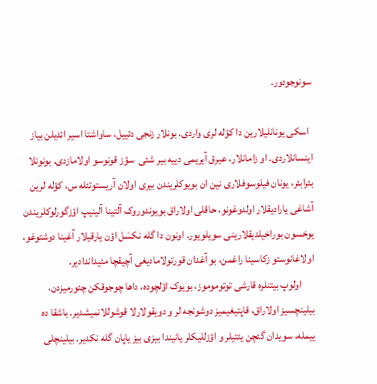سونوجودور.

  اسکی یونانلیلارین دا کؤله لری واردی. بونلار زنجی دئییل، ساواشتا اسیر ائدیلن بیاز اینسانلاردی. او زامانلار، عیرق آیریمی دییه بیر شئی  سؤز قونوسو اولامازدی. بونونلا بئرابئر، یونان فیلوسوفلاری نین ان بویوکلریندن بیری اولان آریستوتئله س، کؤله لرین آشاغی یارادیقلار اولدوغونو، حاقلی اولاراق بویوندوروک آلتینا آلینیپ اؤزگورلوکلریندن یوخسون بوراخیلدیقلارینی سویلویور. اونون دا گله نکسَل اؤن یارقیلار آغینا دوشتوغو، اولاغانوستو زکاسینا راغمن، بو آغدان قورتولامادیغی آچیقچا مئیداندادیر.
      اولوپ بیتنلره قارشی توتوموموز، بویوک اؤلچوده، داها چوجوقکن چئورمیزدن، بیلینچسیز اولاراق، قاپتیغیمیز دوشونجه لر و دویقولارلا قوشوللانمیشدیر. باشقا ده ییمله، سویدان گئچن یئتیلر و اؤزللیکلر یانیندا بیزی بیز یاپان گله نکدیر. بیلینچلی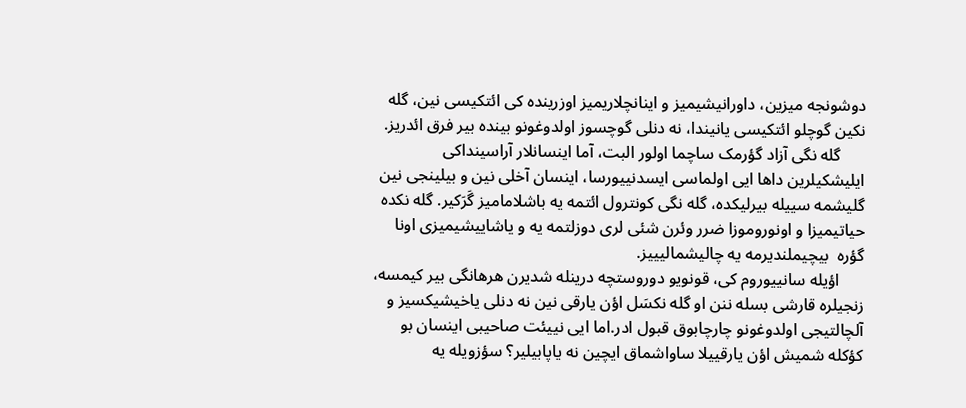دوشونجه میزین، داورانیشیمیز و اینانچلاریمیز اوزرینده کی ائتکیسی نین، گله نکین گوچلو ائتکیسی یانیندا، نه دنلی گوچسوز اولدوغونو بینده بیر فرق ائدریز.
      گله نگی آزاد گؤرمک ساچما اولور البت، آما اینسانلار آراسینداکی ایلیشکیلرین داها ایی اولماسی ایسدنییورسا، اینسان آخلی نین و بیلینجی نین گلیشمه سییله بیرلیکده، گله نگی کونترول ائتمه یه باشلامامیز گَرَکیر. گله نکده حیاتیمیزا و اونوروموزا ضرر وئرن شئی لری دوزلتمه یه و یاشاییشیمیزی اونا گؤره  بیچیملندیرمه یه چالیشمالیییز.
      اؤیله سانییوروم کی، قونویو دوروستچه درینله شدیرن هرهانگی بیر کیمسه، زنجیلره قارشی بسله ننن او گله نکسَل اؤن یارقی نین نه دنلی یاخیشیکسیز و آلچالتیجی اولدوغونو چارچابوق قبول ادر.اما ایی نییئت صاحیبی اینسان بو کؤکله شمیش اؤن یارقییلا ساواشماق ایچین نه یاپابیلیر؟ سؤزویله یه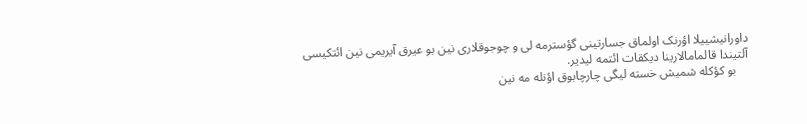داورانیشییلا اؤرنک اولماق جسارتینی گؤسترمه لی و چوجوقلاری نین بو عیرق آیریمی نین ائتکیسی آلتیندا قالمامالارینا دیکقات ائتمه لیدیر.
    بو کؤکله شمیش خسته لیگی چارچابوق اؤنله مه نین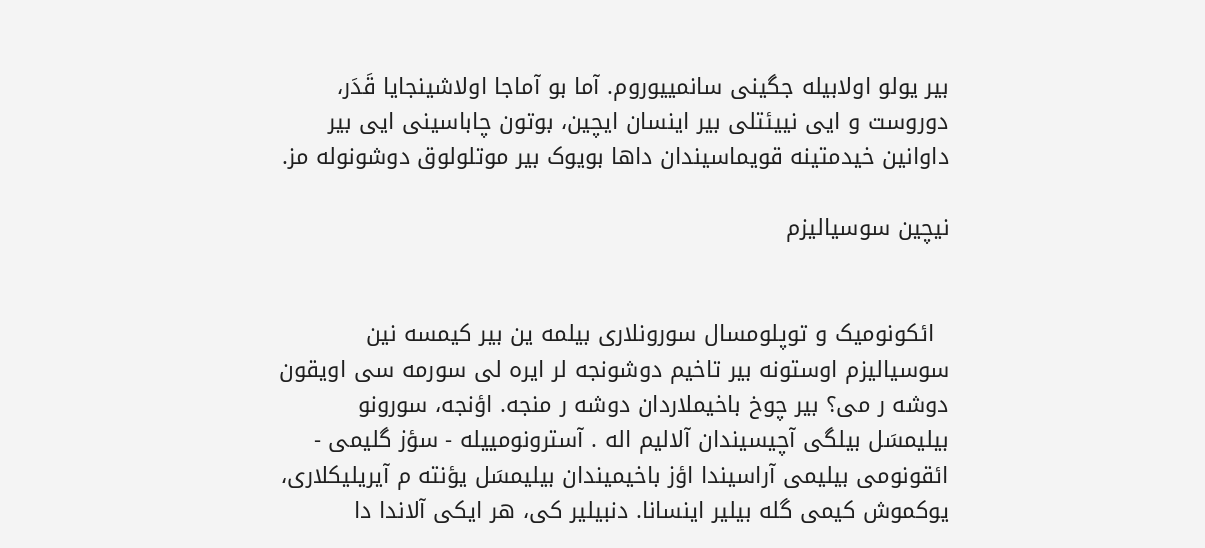بیر یولو اولابیله جگینی سانمییوروم. آما بو آماجا اولاشینجایا قَدَر، دوروست و ایی نییئتلی بیر اینسان ایچین، بوتون چاباسینی ایی بیر داوانین خیدمتینه قویماسیندان داها بویوک بیر موتلولوق دوشونوله مز.

نیچین سوسیالیزم


  ائکونومیک و توپلومسال سورونلاری بیلمه ین بیر کیمسه نین سوسیالیزم اوستونه بیر تاخیم دوشونجه لر ایره لی سورمه سی اویقون دوشه ر می؟ بیر چوخ باخیملاردان دوشه ر منجه. اؤنجه، سورونو بیلیمسَل بیلگی آچیسیندان آلالیم اله . آسترونومییله - سؤز گلیمی - ائقونومی بیلیمی آراسیندا اؤز باخیمیندان بیلیمسَل یؤنته م آیریلیکلاری، یوکموش کیمی گله بیلیر اینسانا. دنبیلیر کی، هر ایکی آلاندا دا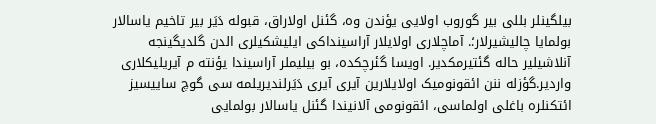بیلگینلر بللی بیر گوروب اولایی یؤندن وه، گئنل اولاراق، قبوله دَیَر بیر تاخیم یاسالار بولمایا چالیشیرلار؛. آماچلاری اولایلار آراسینداکی ایلیشکیلری الدن گلدیگینجه آنلاشیلیر حاله گئتیرمکدیر. اویسا گئرچکده، بو بیلیملر آراسیندا یؤنته م آیریلیکلاری واردیر.گؤزله ننن ائقونومیک اولایلارین آیری آیری دَیَرلندیریلمه سی گوچ ساییسیز ائتکنلره باغلی اولماسی، ائقونومی آلانیندا گئنل یاسالار بولمایی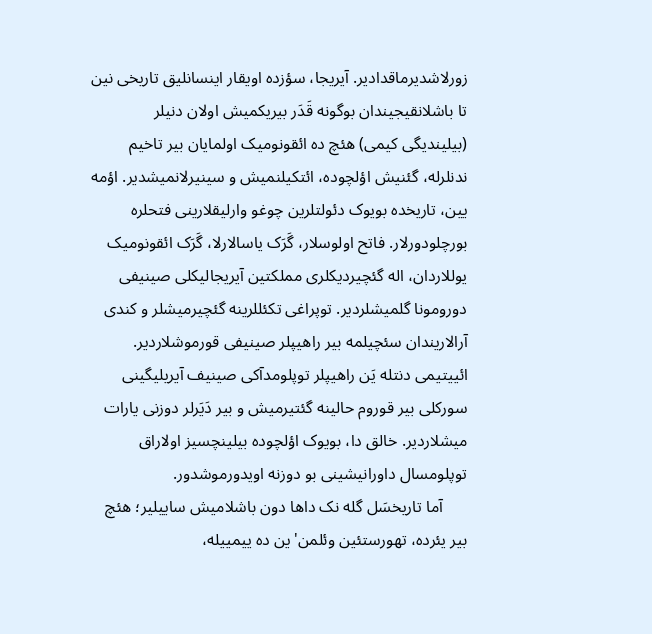زورلاشدیرماقدادیر. آیریجا، سؤزده اویقار اینسانلیق تاریخی نین تا باشلانقیجیندان بوگونه قَدَر بیریکمیش اولان دنیلر (بیلیندیگی کیمی) هئچ ده ائقونومیک اولمایان بیر تاخیم ندنلرله، گئنیش اؤلچوده، ائتکیلنمیش و سینیرلانمیشدیر. اؤمه یین، تاریخده بویوک دئولتلرین چوغو وارلیقلارینی فتحلره بورچلودورلار. فاتح اولوسلار، گَرَک یاسالارلا، گَرَک ائقونومیک یوللاردان، اله گئچیردیکلری مملکتین آیریجالیکلی صینیفی دورومونا گلمیشلردیر. توپراغی تکئللرینه گئچیرمیشلر و کندی آرالاریندان سئچیلمه بیر راهیپلر صینیفی قورموشلاردیر. ائییتیمی دنتله یَن راهیپلر توپلومدآکی صینیف آیریلیگینی سورکلی بیر قوروم حالینه گئتیرمیش و بیر دَیَرلر دوزنی یارات میشلاردیر. خالق دا، بویوک اؤلچوده بیلینچسیز اولاراق توپلومسال داورانیشینی بو دوزنه اویدورموشدور.
      آما تاریخسَل گله نک داها دون باشلامیش ساییلیر؛ هئچ بیر یئرده، تهورستئین وئلمن'ین ده ییمییله،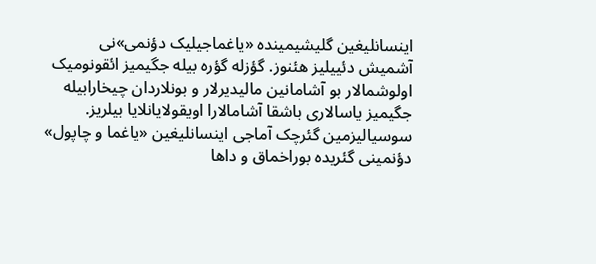اینسانلیغین گلیشیمینده «یاغماجیلیک دؤنمی»نی آشمیش دئییلیز هئنوز. گؤزله گؤره بیله جگیمیز ائقونومیک اولوشمالار بو آشامانین مالیدیرلار و بونلاردان چیخارابیله جگیمیز یاسالاری باشقا آشامالارا اویقولایانلایا بیلریز. سوسیالیزمین گئرچک آماجی اینسانلیغین «یاغما و چاپول» دؤنمینی گئریده بوراخماق و داها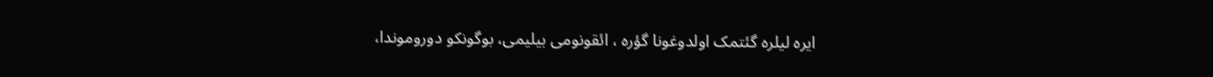ایره لیلره گئتمک اولدوغونا گؤره ، ائقونومی بیلیمی، بوگونکو دوروموندا،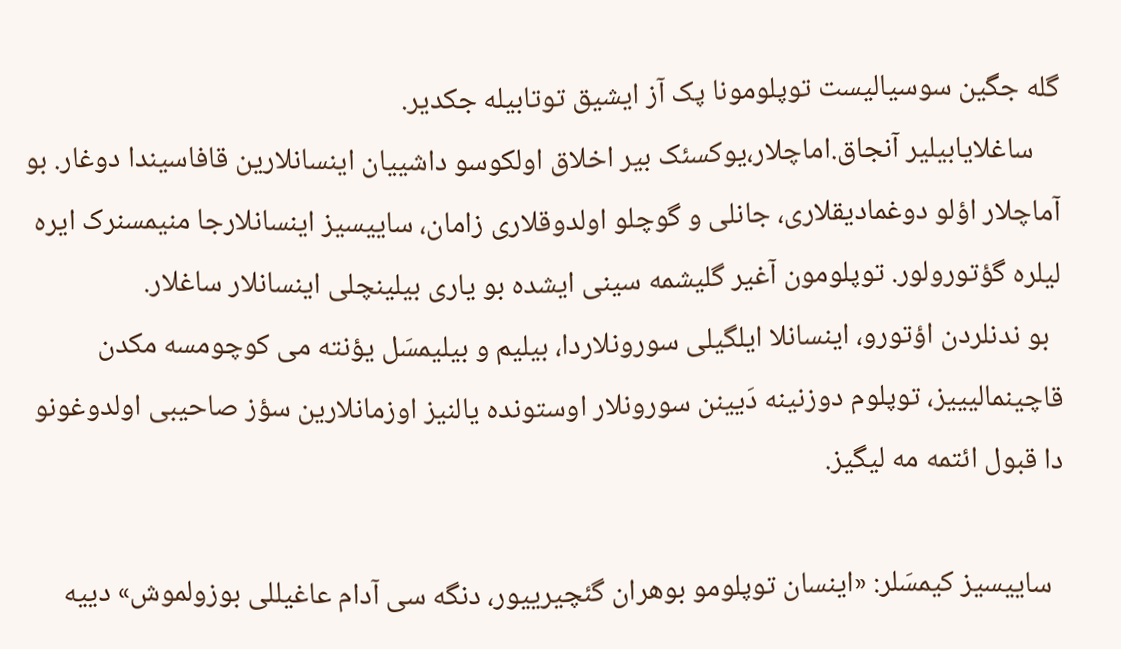گله جگین سوسیالیست توپلومونا پک آز ایشیق توتابیله جکدیر.
    ساغلایابیلیر آنجاق.اماچلار،یوکسئک بیر اخلاق اولکوسو داشییان اینسانلارین قافاسیندا دوغار. بو آماچلار اؤلو دوغمادیقلاری، جانلی و گوچلو اولدوقلاری زامان، ساییسیز اینسانلارجا منیمسنرک ایره لیلره گؤتورولور. توپلومون آغیر گلیشمه سینی ایشده بو یاری بیلینچلی اینسانلار ساغلار.
  بو ندنلردن اؤتورو، اینسانلا ایلگیلی سورونلاردا، بیلیم و بیلیمسَل یؤنته می کوچومسه مکدن قاچینمالیییز، توپلوم دوزنینه دَیینن سورونلار اوستونده یالنیز اوزمانلارین سؤز صاحیبی اولدوغونو دا قبول ائتمه مه لیگیز.

  ساییسیز کیمسَلر: «اینسان توپلومو بوهران گئچیرییور، دنگه سی آدام عاغیللی بوزولموش» دییه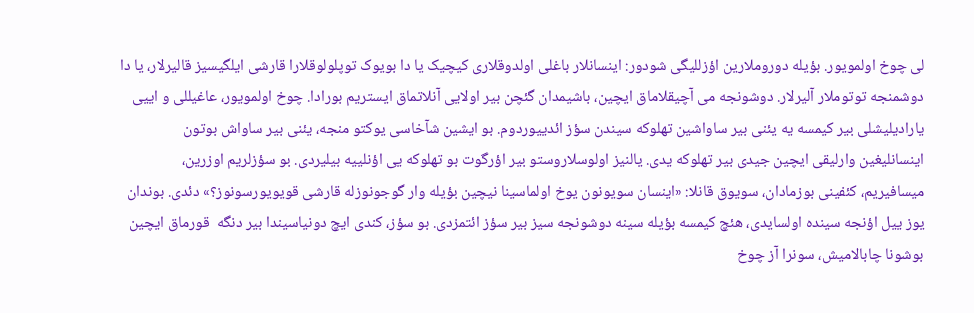لی چوخ اولمویور. بؤیله دوروملارین اؤزللیگی شودور: اینسانلار باغلی اولدوقلاری کیچیک یا دا بویوک توپلولوقلارا قارشی ایلگیسیز قالیرلار، یا دا دوشمنجه توتوملار آلیرلار. دوشونجه می آچیقلاماق ایچین، باشیمدان گئچن بیر اولایی آنلاتماق ایستریم بورادا. چوخ اولمویور، عاغیللی و اییی یارادیلیشلی بیر کیمسه یه یئنی بیر ساواشین تهلوکه سیندن سؤز ائدییوردوم. بو ایشین شآخاسی یوکتو منجه، یئنی بیر ساواش بوتون اینسانلیغین وارلیقی ایچین جیدی بیر تهلوکه یدی. یالنیز اولوسلاروستو بیر اؤرگوت بو تهلوکه یی اؤنلییه بیلیردی. بو سؤزلریم اوزرین، میسافیریم، کئفینی بوزمادان، سویوق قانلا: «اینسان سویونون یوخ اولماسینا نیچین بؤیله وار گوجونوزله قارشی قویویورسونوز؟» دئدی. بوندان یوز ییل اؤنجه سینده اولسایدی، هئچ کیمسه بؤیله سینه دوشونجه سیز بیر سؤز ائتمزدی. بو سؤز، کندی ایچ دونیاسیندا بیر دنگه  قورماق ایچین بوشونا چابالامیش، سونرا آز چوخ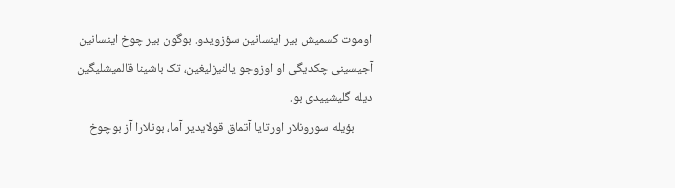اوموت کسمیش بیر اینسانین سؤزویدو. بوگون بیر چوخ اینسانین آجیسینی چکدیگی او اوزوجو یالنیزلیغین، تک باشینا قالمیشلیگین دیله گلیشییدی بو.
      بؤیله سورونلار اورتایا آتماق قولایدیر آما، بونلارا آز بوچوخ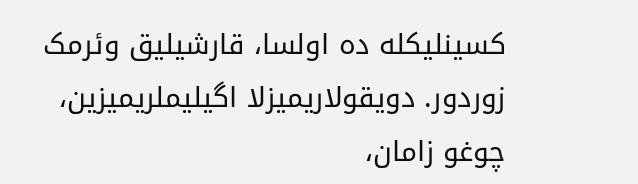کسینلیکله ده اولسا، قارشیلیق وئرمک زوردور. دویقولاریمیزلا اگیلیملریمیزین، چوغو زامان،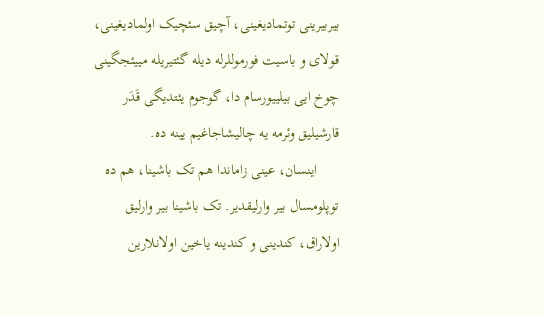بیربیرینی توتمادیغینی، آچیق سئچیک اولمادیغینی، قولای و باسیت فورموللرله دیله گئتیریله مییئجگینی چوخ ایی بیلییورسام دا، گوجوم یئتدیگی قَدَر قارشیلیق وئرمه یه چالیشاجاغیم یینه ده.
      اینسان، عینی زاماندا هم تک باشینا، هم ده توپلومسال بیر وارلیقدیر. تک باشینا بیر وارلیق اولاراق، کندینی و کندینه یاخین اولانلارین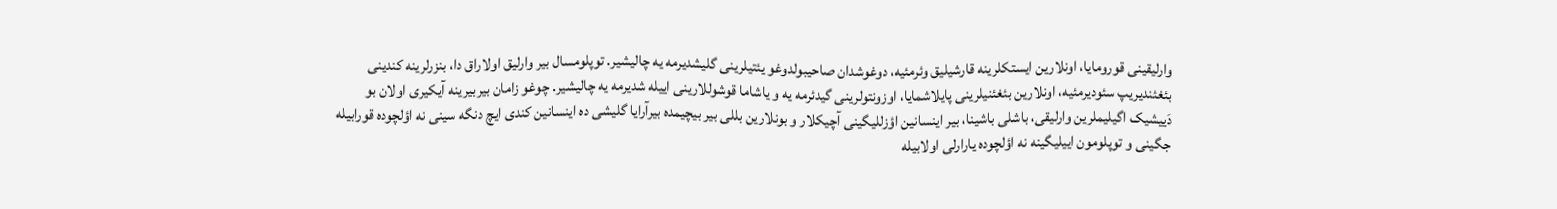وارلیقینی قورومایا، اونلارین ایستکلرینه قارشیلیق وئرمئیه، دوغوشدان صاحیبولدوغو یئتیلرینی گلیشدیرمه یه چالیشیر. توپلومسال بیر وارلیق اولاراق دا، بنزرلرینه کندینی بئغئندیریپ سئودیرمئیه، اونلارین بئغئنیلرینی پایلاشمایا، اوزونتولرینی گیدئرمه یه و یاشاما قوشوللارینی اییله شدیرمه یه چالیشیر. چوغو زامان بیربیرینه آیکیری اولان بو دَییشیک اگیلیملرین وارلیقی، باشلی باشینا، بیر اینسانین اؤزللیگینی آچیکلار و بونلارین بللی بیر بیچیمده بیرآرایا گلیشی ده اینسانین کندی ایچ دنگه سینی نه اؤلچوده قورابیله جگینی و توپلومون اییلیگینه نه اؤلچوده یارارلی اولابیله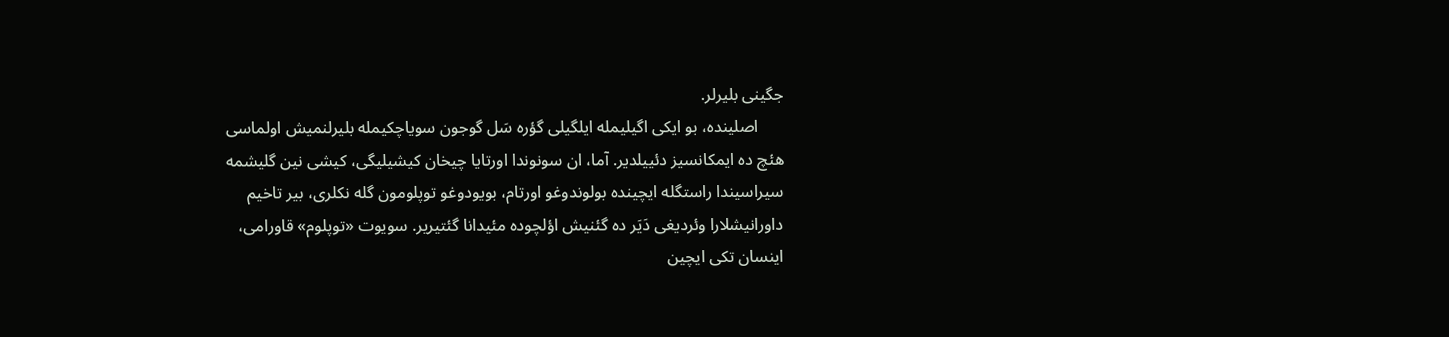جگینی بلیرلر.
      اصلینده، بو ایکی اگیلیمله ایلگیلی گؤره سَل گوجون سویاچکیمله بلیرلنمیش اولماسی هئچ ده ایمکانسیز دئییلدیر. آما، ان سونوندا اورتایا چیخان کیشیلیگی، کیشی نین گلیشمه سیراسیندا راستگله ایچینده بولوندوغو اورتام، بویودوغو توپلومون گله نکلری، بیر تاخیم داورانیشلارا وئردیغی دَیَر ده گئنیش اؤلچوده مئیدانا گئتیریر. سویوت «توپلوم» قاورامی، اینسان تکی ایچین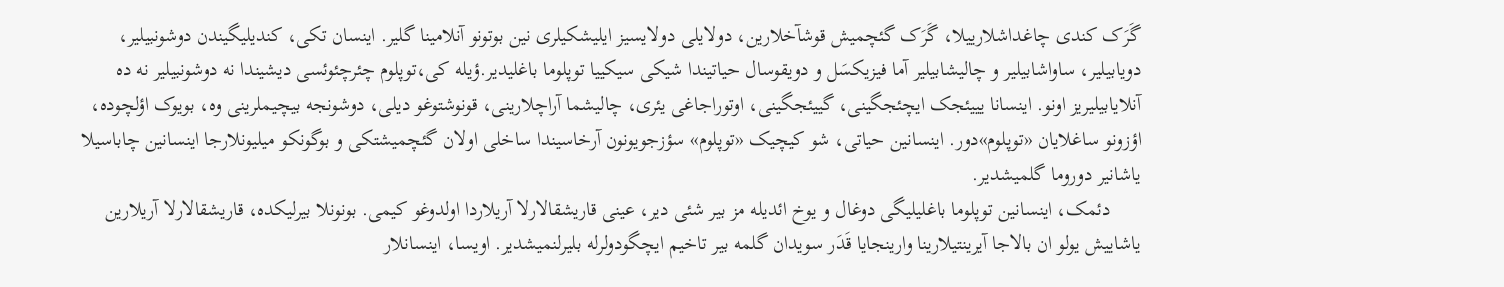گَرَک کندی چاغداشلارییلا، گَرَک گئچمیش قوشآخلارین، دولایلی دولایسیز ایلیشکیلری نین بوتونو آنلامینا گلیر. اینسان تکی، کندیلیگیندن دوشونبیلیر، دویابیلیر، ساواشابیلیر و چالیشابیلیر آما فیزیکسَل و دویقوسال حیاتیندا شیکی سیکییا توپلوما باغلیدیر.ؤیله کی،توپلوم چئرچئوئسی دیشیندا نه دوشونبیلیر نه ده آنلایابیلیریز اونو. اینسانا یییئجک ایچئجگینی، گییئجگینی، اوتوراجاغی یئری، چالیشما آراچلارینی، قونوشتوغو دیلی، دوشونجه بیچیملرینی وه، بویوک اؤلچوده، اؤزونو ساغلایان «توپلوم»دور. اینسانین حیاتی، شو کیچیک «توپلوم» سؤزجویونون آرخاسیندا ساخلی اولان گئچمیشتکی و بوگونکو میلیونلارجا اینسانین چاباسیلا یاشانیر دوروما گلمیشدیر.
      دئمک، اینسانین توپلوما باغلیلیگی دوغال و یوخ ائدیله مز بیر شئی دیر، عینی قاریشقالارلا آریلاردا اولدوغو کیمی. بونونلا بیرلیکده، قاریشقالارلا آریلارین یاشاییش یولو ان بالاجا آیرینتیلارینا وارینجایا قَدَر سویدان گلمه بیر تاخیم ایچگودولرله بلیرلنمیشدیر. اویسا، اینسانلار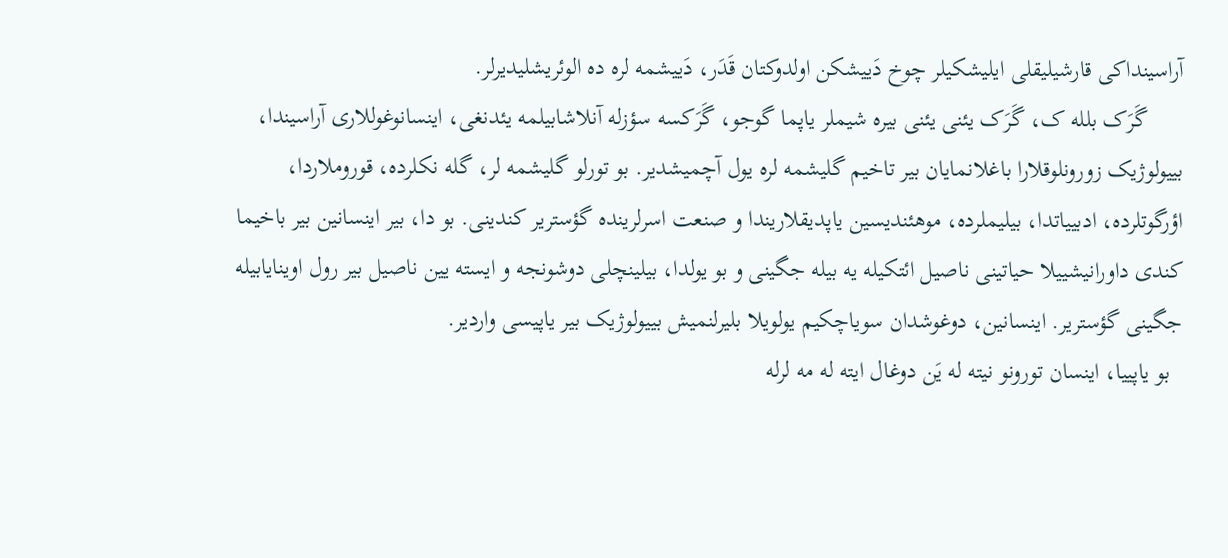آراسینداکی قارشیلیقلی ایلیشکیلر چوخ دَییشکن اولدوکتان قَدَر، دَییشمه لره ده الوئریشلیدیرلر.
      گَرَک بلله ک، گَرَک یئنی یئنی بیره شیملر یاپما گوجو، گَرَکسه سؤزله آنلاشابیلمه یئدنغی، اینسانوغوللاری آراسیندا، بییولوژیک زورونلوقلارا باغلانمایان بیر تاخیم گلیشمه لره یول آچمیشدیر. بو تورلو گلیشمه لر، گله نکلرده، قوروملاردا، اؤرگوتلرده، ادبییاتدا، بیلیملرده، موهئندیسین یاپدیقلاریندا و صنعت اسرلرینده گؤستریر کندینی. بو دا، بیر اینسانین بیر باخیما کندی داورانیشییلا حیاتینی ناصیل ائتکیله یه بیله جگینی و بو یولدا، بیلینچلی دوشونجه و ایسته یین ناصیل بیر رول اوینایابیله جگینی گؤستریر. اینسانین، دوغوشدان سویاچکیم یولویلا بلیرلنمیش بییولوژیک بیر یاپیسی واردیر.
  بو یاپییا، اینسان تورونو نیته له یَن دوغال ایته له مه لرله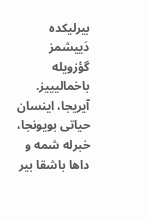بیرلیکده دَییشمز گؤزویله باخمالیییز. آیریجا، اینسان حیاتی بویونجا، خبرله شمه و داها باشقا بیر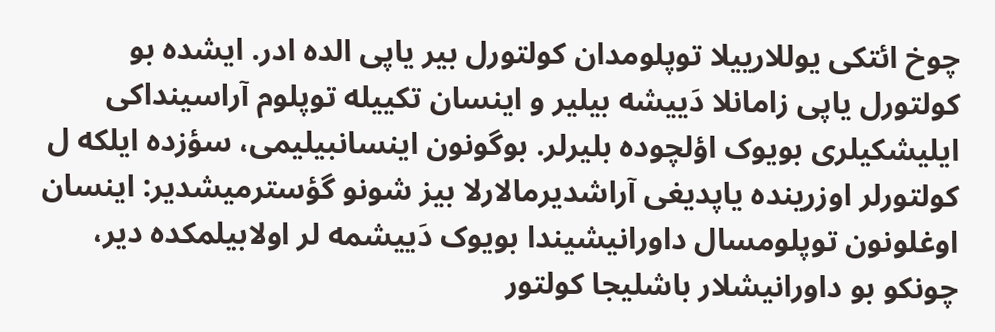چوخ ائتکی یوللارییلا توپلومدان کولتورل بیر یاپی الده ادر. ایشده بو کولتورل یاپی زامانلا دَییشه بیلیر و اینسان تکییله توپلوم آراسینداکی ایلیشکیلری بویوک اؤلچوده بلیرلر. بوگونون اینسانبیلیمی، سؤزده ایلکه ل کولتورلر اوزرینده یاپدیغی آراشدیرمالارلا بیز شونو گؤسترمیشدیر: اینسان اوغلونون توپلومسال داورانیشیندا بویوک دَییشمه لر اولابیلمکده دیر، چونکو بو داورانیشلار باشلیجا کولتور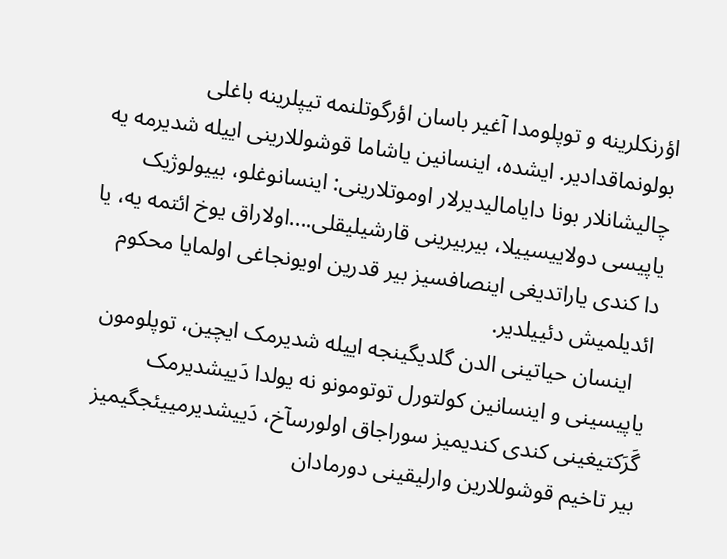اؤرنکلرینه و توپلومدا آغیر باسان اؤرگوتلنمه تیپلرینه باغلی بولونماقدادیر. ایشده، اینسانین یاشاما قوشوللارینی اییله شدیرمه یه چالیشانلار بونا دایامالیدیرلار اوموتلارینی: اینسانوغلو، بییولوژیک یاپیسی دولاییسییلا، بیربیرینی قارشیلیقلی....اولاراق یوخ ائتمه یه، یا دا کندی یاراتدیغی اینصافسیز بیر قدرین اویونجاغی اولمایا محکوم ائدیلمیش دئییلدیر.
   اینسان حیاتینی الدن گلدیگینجه اییله شدیرمک ایچین، توپلومون یاپیسینی و اینسانین کولتورل توتومونو نه یولدا دَییشدیرمک گَرَکتیغینی کندی کندیمیز سوراجاق اولورسآخ، دَییشدیرمییئجگیمیز بیر تاخیم قوشوللارین وارلیقینی دورمادان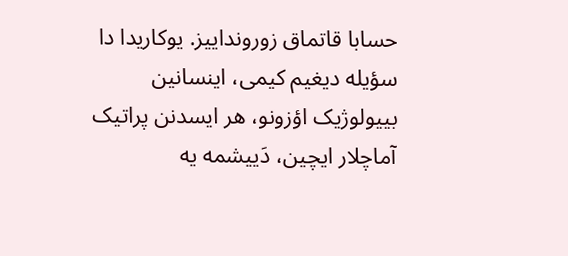حسابا قاتماق زورونداییز. یوکاریدا دا سؤیله دیغیم کیمی، اینسانین بییولوژیک اؤزونو، هر ایسدنن پراتیک آماچلار ایچین، دَییشمه یه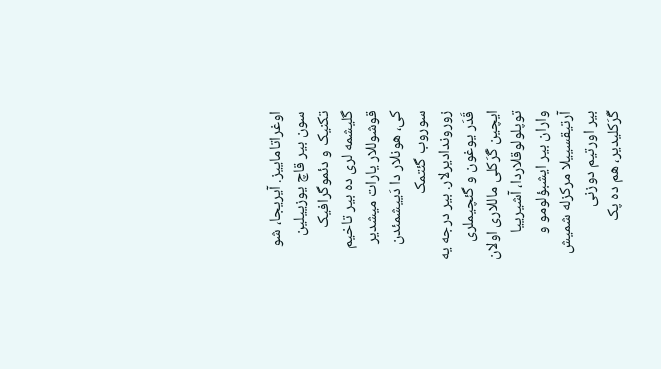اوغراتاماییز. آیریجا، شو سون بیر قاچ یوزییلین تکنیک و دئموگرافیک گلیشمه لری ده بیر تاخیم قوشوللار یارات میشدیر کی، هونلار دا دَییشمئدن سوروب گئتمک زوروندادیرلار. بیر درجه یه قَدَر یوغون و گئچیملری ایچین گَرَکلی ماللاری اولان توپلولوقلاردا، آشیرییا واران بیر ایشبؤلومو و آرتیقسییلا مرکزله شمیش بیر اورتیم دوزنی گَرَکلیدیر، هم ده پک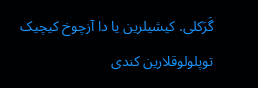گَرَکلی. کیشیلرین یا دا آزچوخ کیچیک توپلولوقلارین کندی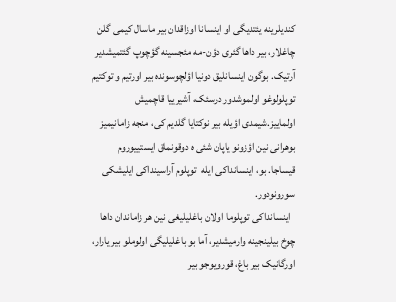کندیلرینه یئتدیگی او اینسانا اوزاقدان بیر ماسال کیمی گلن چاغلار، بیر داها گئری دؤن-مه مئجسینه گؤچوپ گئتمیشدیر آرتیک. بوگون اینسانلیق دونیا اؤلچوسونده بیر اورتیم و توکتیم توپلولوغو اولموشدور درسئک، آشیرییا قاچمیش اولماییز.شیمدی اؤیله بیر نوکتایا گلدیم کی، منجه زامانیمیز بوهرانی نین اؤزونو یاپان شئی ه دوقونماق ایستییوروم قیساجا. بو، اینسانداکی ایله  توپلوم آراسینداکی ایلیشکی سورونودور.
  اینسانداکی توپلوما اولان باغلیلیغی نین هر زاماندان داها چوخ بیلینجینه وارمیشدیر، آما بو باغلیلیگی اولوملو بیر یارار، اورگانیک بیر باغ، قورویوجو بیر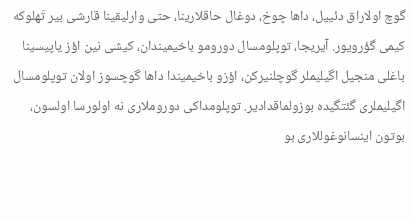گوچ اولاراق دئییل، داها چوخ، دوغال حاقلارینا، حتی وارلیقینا قارشی بیر تَهلوکه کیمی گؤرویور. آیریجا، توپلومسال دورومو باخیمیندان، کیشی نین اؤز یاپیسینا باغلی منجیل اگیلیملر گوچلنیرکن، اؤزو باخیمیندا داها گوچسوز اولان توپلومسال اگیلیملری گئتگیده بوزولماقدادیر. توپلومداکی دوروملاری نه اولورسا اولسون، بوتون اینسانوغوللاری بو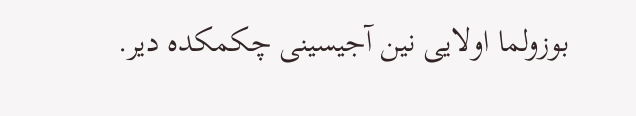بوزولما اولایی نین آجیسینی چکمکده دیر.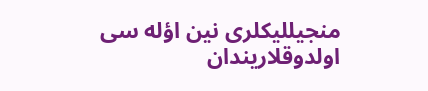منجیللیکلری نین اؤله سی اولدوقلاریندان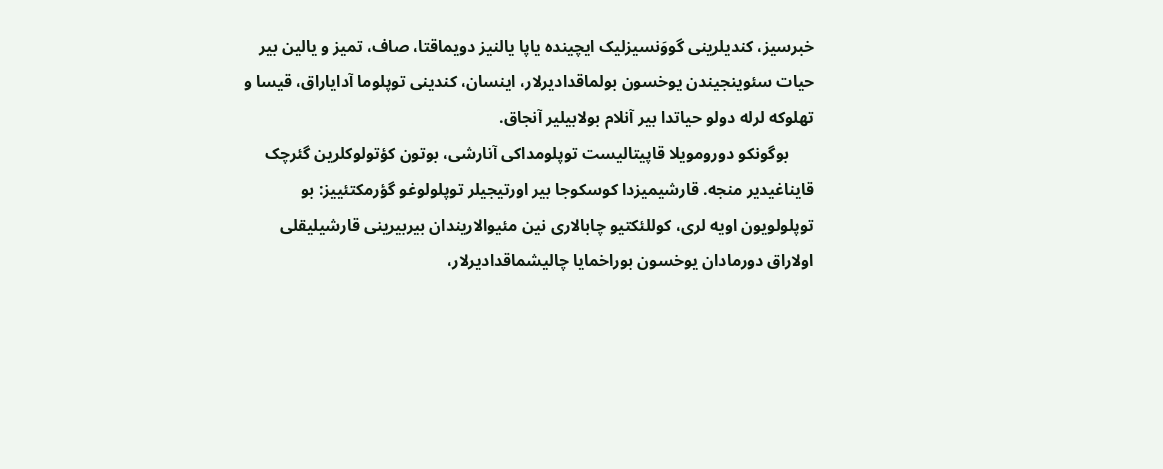خبرسیز، کندیلرینی گووَنسیزلیک ایچینده یاپا یالنیز دویماقتا، صاف، تمیز و یالین بیر حیات سئوینجیندن یوخسون بولماقدادیرلار، اینسان، کندینی توپلوما آدایاراق، قیسا و تهلوکه لرله دولو حیاتدا بیر آنلام بولابیلیر آنجاق.
      بوگونکو دورومویلا قاپیتالیست توپلومداکی آنارشی، بوتون کؤتولوکلرین گئرچک قایناغیدیر منجه. قارشیمیزدا کوسکوجا بیر اورتیجیلر توپلولوغو گؤرمکتئییز: بو توپلولویون اویه لری، کوللئکتیو چابالاری نین مئیوالاریندان بیربیرینی قارشیلیقلی اولاراق دورمادان یوخسون بوراخمایا چالیشماقدادیرلار،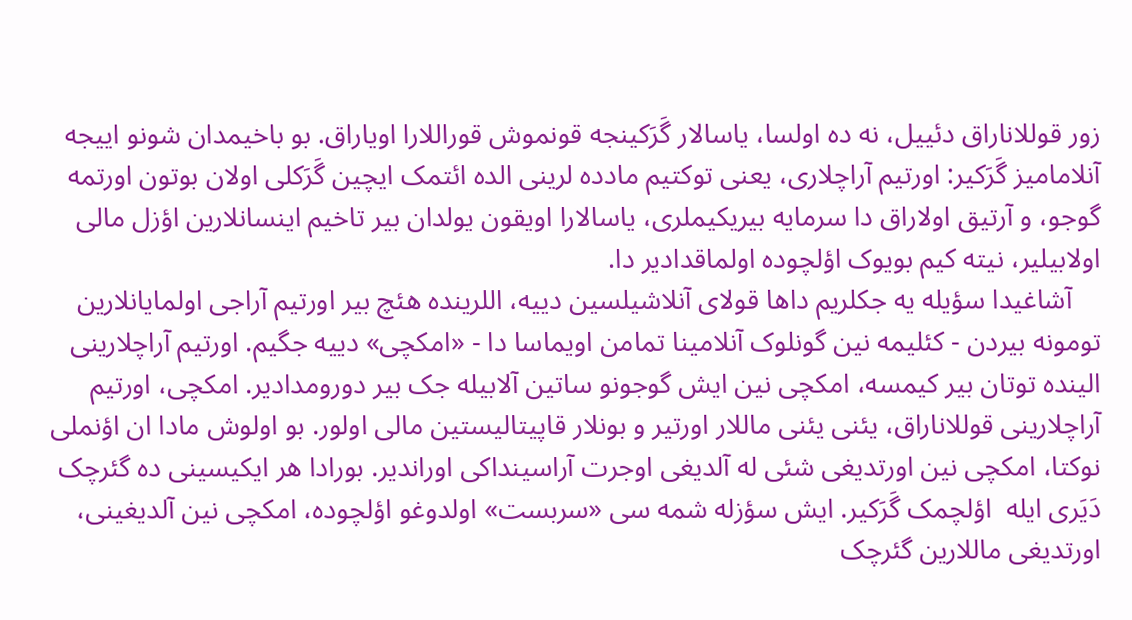زور قوللاناراق دئییل، نه ده اولسا، یاسالار گَرَکینجه قونموش قوراللارا اویاراق. بو باخیمدان شونو اییجه آنلامامیز گَرَکیر: اورتیم آراچلاری، یعنی توکتیم مادده لرینی الده ائتمک ایچین گَرَکلی اولان بوتون اورتمه گوجو، و آرتیق اولاراق دا سرمایه بیریکیملری، یاسالارا اویقون یولدان بیر تاخیم اینسانلارین اؤزل مالی اولابیلیر، نیته کیم بویوک اؤلچوده اولماقدادیر دا.
    آشاغیدا سؤیله یه جکلریم داها قولای آنلاشیلسین دییه، اللرینده هئچ بیر اورتیم آراجی اولمایانلارین تومونه بیردن - کئلیمه نین گونلوک آنلامینا تمامن اویماسا دا - «امکچی» دییه جگیم. اورتیم آراچلارینی الینده توتان بیر کیمسه، امکچی نین ایش گوجونو ساتین آلابیله جک بیر دورومدادیر. امکچی، اورتیم آراچلارینی قوللاناراق، یئنی یئنی ماللار اورتیر و بونلار قاپیتالیستین مالی اولور. بو اولوش مادا ان اؤنملی نوکتا، امکچی نین اورتدیغی شئی له آلدیغی اوجرت آراسینداکی اوراندیر. بورادا هر ایکیسینی ده گئرچک دَیَری ایله  اؤلچمک گَرَکیر. ایش سؤزله شمه سی «سربست» اولدوغو اؤلچوده، امکچی نین آلدیغینی، اورتدیغی ماللارین گئرچک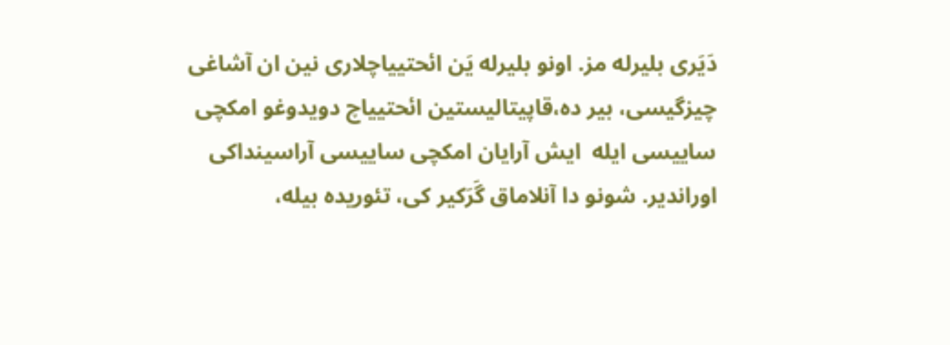دَیَری بلیرله مز. اونو بلیرله یَن ائحتییاچلاری نین ان آشاغی چیزگیسی، بیر ده،قاپیتالیستین ائحتییاچ دویدوغو امکچی ساییسی ایله  ایش آرایان امکچی ساییسی آراسینداکی اوراندیر. شونو دا آنلاماق گَرَکیر کی، تئوریده بیله،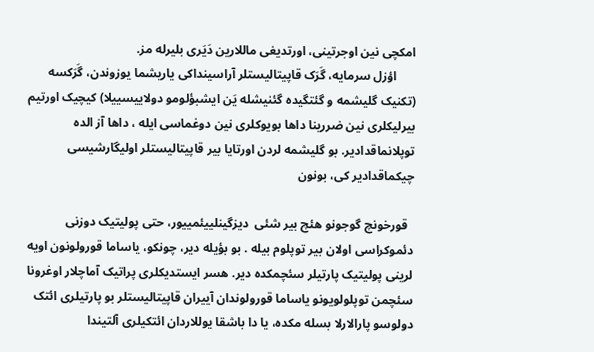امکچی نین اوجرتینی، اورتدیغی ماللارین دَیَری بلیرله مز.
      اؤزل سرمایه، گَرَک قاپیتالیستلر آراسینداکی یاریشما یوزوندن، گَرَکسه (تکنیک گلیشمه و گئتگیده گئنیشله یَن ایشبؤلومو دولاییسییلا) کیچیک اورتیم بیرلیکلری نین ضررینا داها بویوکلری نین دوغماسی ایله ، داها آز الده توپلانماقدادیر. بو گلیشمه لردن اورتایا بیر قاپیتالیستلر اولیگارشیسی چیکماقدادیر کی، بونون

  قورخونچ گوجونو هئچ بیر شئی  دیزگینلییئمییور، حتی پولیتیک دوزنی دئموکراسی اولان بیر توپلوم بیله . بو بؤیله دیر، چونکو، یاساما قورولونون اویه لرینی پولیتیک پارتیلر سئچمکده دیر. هسر ایستدیکلری پراتیک آماچلار اوغرونا سئچمن توپلولویونو یاساما قورولوندان آییران قاپیتالیستلر بو پارتیلری ائتک دولوسو پارالارلا بسله مکده، یا دا باشقا یوللاردان ائتکیلری آلتیندا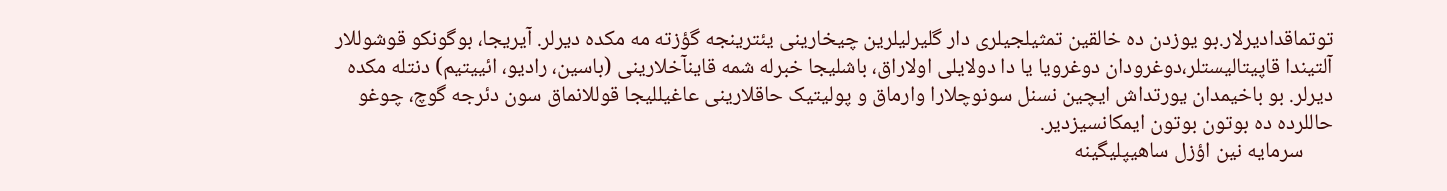توتماقدادیرلار.بو یوزدن ده خالقین تمثیلجیلری دار گلیرلیلرین چیخارینی یئترینجه گؤزته مه مکده دیرلر. آیریجا، بوگونکو قوشوللار آلتیندا قاپیتالیستلر،دوغرودان دوغرویا یا دا دولایلی اولاراق، باشلیجا خبرله شمه قاینآخلارینی (باسین، رادیو، ائییتیم) دنتله مکده دیرلر. بو باخیمدان یورتداش ایچین نسنل سونوچلارا وارماق و پولیتیک حاقلارینی عاغیللیجا قوللانماق سون دئرجه گوچ، چوغو حاللرده ده بوتون بوتون ایمکانسیزدیر.
      سرمایه نین اؤزل ساهیپلیگینه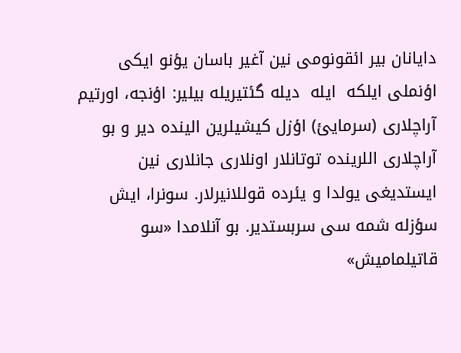دایانان بیر ائقونومی نین آغیر باسان یؤنو ایکی اؤنملی ایلکه  ایله  دیله گئتیریله بیلیر: اؤنجه، اورتیم آراچلاری (سرمایئ) اؤزل کیشیلرین الینده دیر و بو آراچلاری اللرینده توتانلار اونلاری جانلاری نین ایستدیغی یولدا و یئرده قوللانیرلار. سونرا، ایش سؤزله شمه سی سربستدیر. بو آنلامدا «سو قاتیلمامیش»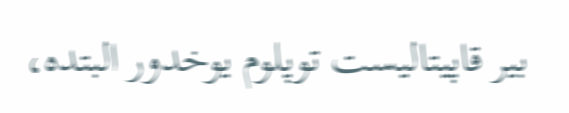بیر قاپیتالیست توپلوم یوخدور البتده،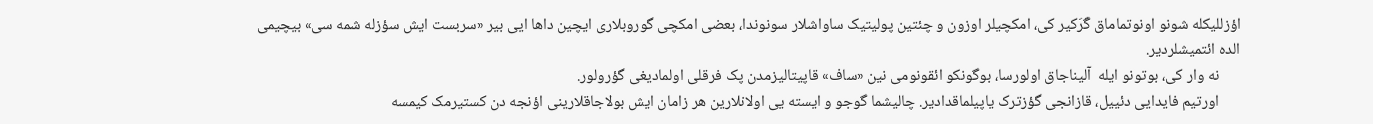اؤزللیکله شونو اونوتماماق گَرَکیر کی، امکچیلر اوزون و چئتین پولیتیک ساواشلار سونوندا، بعضی امکچی گوروبلاری ایچین داها ایی بیر «سربست ایش سؤزله شمه سی» بیچیمی الده ائتمیشلردیر.
      نه وار کی، بوتونو ایله  آلیناجاق اولورسا، بوگونکو ائقونومی نین «ساف» قاپیتالیزمدن پک فرقلی اولمادیغی گؤرولور.
      اورتیم فایدایی دئییل، قازانجی گؤزترک یاپیلماقدادیر. چالیشما گوجو و ایسته یی اولانلارین هر زامان ایش بولاجاقلارینی اؤنجه دن کستیرمک کیمسه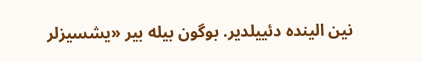نین الینده دئییلدیر. بوگون بیله بیر «یشسیزلر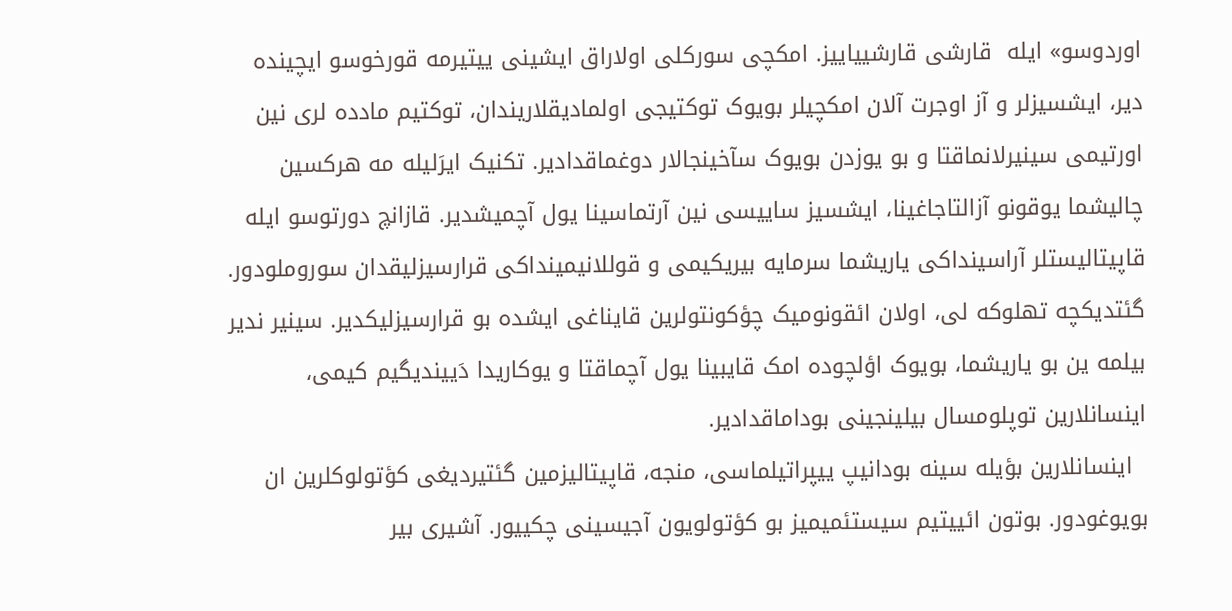اوردوسو» ایله  قارشی قارشییاییز. امکچی سورکلی اولاراق ایشینی ییتیرمه قورخوسو ایچینده دیر، ایشسیزلر و آز اوجرت آلان امکچیلر بویوک توکتیجی اولمادیقلاریندان، توکتیم مادده لری نین اورتیمی سینیرلانماقتا و بو یوزدن بویوک سآخینجالار دوغماقدادیر. تکنیک ایرَلیله مه هرکسین چالیشما یوقونو آزالتاجاغینا، ایشسیز ساییسی نین آرتماسینا یول آچمیشدیر. قازانچ دورتوسو ایله  قاپیتالیستلر آراسینداکی یاریشما سرمایه بیریکیمی و قوللانیمینداکی قرارسیزلیقدان سوروملودور. گئتدیکچه تهلوکه لی، اولان ائقونومیک چؤکونتولرین قایناغی ایشده بو قرارسیزلیکدیر. سینیر ندیر بیلمه ین بو یاریشما، بویوک اؤلچوده امک قایبینا یول آچماقتا و یوکاریدا دَییندیگیم کیمی، اینسانلارین توپلومسال بیلینجینی بوداماقدادیر.
  اینسانلارین بؤیله سینه بودانیپ ییپراتیلماسی، منجه، قاپیتالیزمین گئتیردیغی کؤتولوکلرین ان بویوغودور. بوتون ائییتیم سیستئمیمیز بو کؤتولویون آجیسینی چکییور. آشیری بیر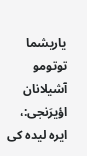یاریشما توتومو آشیلانان اؤیرَنجی:، ایره لیده کی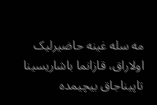مه سله غینه حاضیرلیک اولاراق، قازانما باشاریسینا تاپیناجاق بیچیمده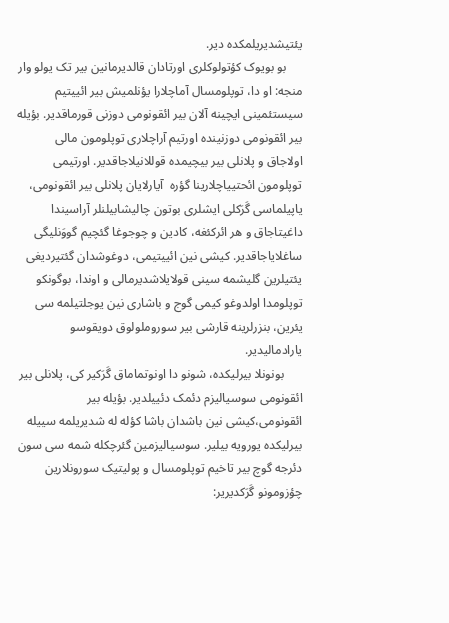یئتیشدیریلمکده دیر.
     بو بویوک کؤتولوکلری اورتادان قالدیرمانین بیر تک یولو وار منجه: او دا، توپلومسال آماچلارا یؤنلمیش بیر ائییتیم سیستئمینی ایچینه آلان بیر ائقونومی دوزنی قورماقدیر. بؤیله بیر ائقونومی دوزنینده اورتیم آراچلاری توپلومون مالی اولاجاق و پلانلی بیر بیچیمده قوللانیلاجاقدیر. اورتیمی توپلومون ائحتییاچلارینا گؤره  آیارلایان پلانلی بیر ائقونومی، یاپیلماسی گَرَکلی ایشلری بوتون چالیشابیلنلر آراسیندا داغیتاجاق و هر ائرکئغه، کادین و چوجوغا گئچیم گووَنلیگی ساغلایاجاقدیر. کیشی نین ائییتیمی، دوغوشدان گئتیردیغی یئتیلرین گلیشمه سینی قولایلاشدیرمالی و اوندا، بوگونکو توپلومدا اولدوغو کیمی گوج و باشاری نین یوجلتیلمه سی یئرین، بنزرلرینه قارشی بیر سوروملولوق دویقوسو یارادمالیدیر.
      بونونلا بیرلیکده، شونو دا اونوتماماق گَرَکیر کی، پلانلی بیر ائقونومی سوسیالیزم دئمک دئییلدیر. بؤیله بیر ائقونومی،کیشی نین باشدان باشا کؤله له شدیریلمه سییله بیرلیکده یورویه بیلیر. سوسیالیزمین گئرچکله شمه سی سون دئرجه گوچ بیر تاخیم توپلومسال و پولیتیک سورونلارین چؤزومونو گَرَکدیریر: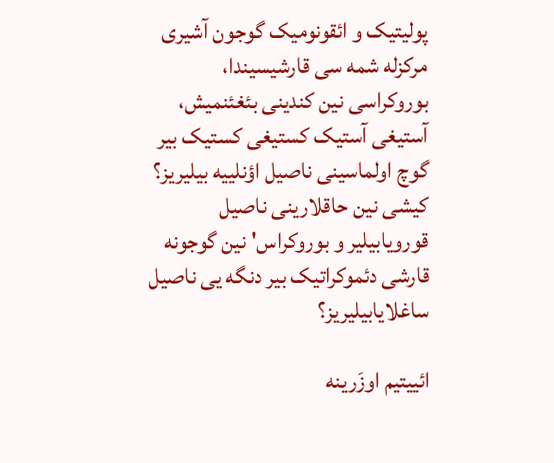پولیتیک و ائقونومیک گوجون آشیری مرکزله شمه سی قارشیسیندا، بوروکراسی نین کندینی بئغئنمیش، آستیغی آستیک کستیغی کستیک بیر گوچ اولماسینی ناصیل اؤنلییه بیلیریز؟ کیشی نین حاقلارینی ناصیل قورویابیلیر و بوروکراس' نین گوجونه قارشی دئموکراتیک بیر دنگه یی ناصیل ساغلایابیلیریز؟

ائییتیم اوزَرینه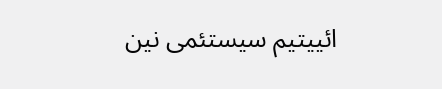ائییتیم سیستئمی نین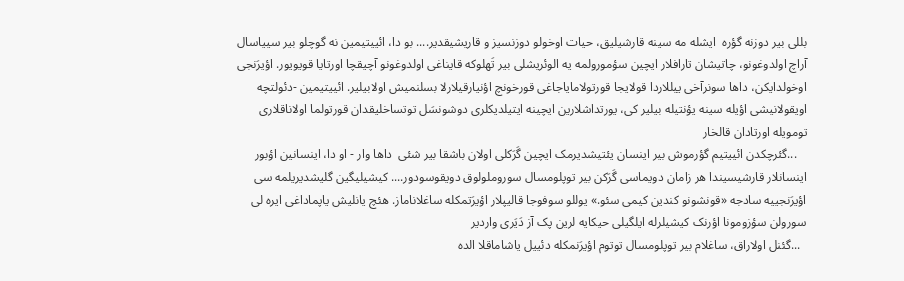بللی بیر دوزنه گؤره  ایشله مه سینه قارشیلیق، حیات اوخولو دوزنسیز و قاریشیقدیر.... بو دا، ائییتیمین نه گوچلو بیر سییاسال آراچ اولدوغونو، چاتیشان تارافلار ایچین سؤمورولمه یه الوئریشلی بیر تَهلوکه قایناغی اولدوغونو آچیقچا اورتایا قویویور. اؤیرَنجی اوخولدایکن، داها سونرآخی ییللاردا قولایجا قورتولامایاجاغی قورخونچ اؤنیارقیلارلا بسلنمیش اولابیلیر. ائییتیمین -دئولتچه اویقولانیشی اؤیله سینه یؤنتیله بیلیر کی، یورتداشلارین ایچینه ایتیلدیکلری دوشونسَل توتساخلیقدان قورتولما اولاناقلاری تومویله اورتادان قالخار
   ...گئرچکدن ائییتیم گؤرموش بیر اینسان یئتیشدیرمک ایچین گَرَکلی اولان باشقا بیر شئی  داها وار - او دا، اینسانین اؤبور اینسانلار قارشیسیندا هر زامان دویماسی گَرَکن بیر توپلومسال سوروملولوق دویقوسودور.... کیشیلیگین گلیشدیریلمه سی اؤیرَنجییه سادجه «قونشونو کندین کیمی سئو.» یوللو سوفوجا قالیپلار اؤیرَتمکله ساغلاناماز. هئچ یانلیش یاپماداغی ایره لی سورولن سؤزومونا اؤرنک کیشیلرله ایلگیلی حیکایه لرین پک آز دَیَری واردیر
  ...گئنل اولاراق، ساغلام بیر توپلومسال توتوم اؤیرَنمکله دئییل یاشاماقلا الده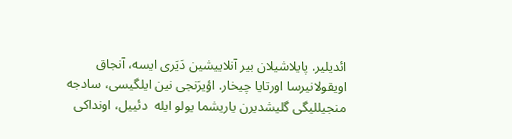ائدیلیر. پایلاشیلان بیر آنلاییشین دَیَری ایسه، آنجاق اویقولانیرسا اورتایا چیخار. اؤیرَنجی نین ایلگیسی، سادجه منجیللیگی گلیشدیرن یاریشما یولو ایله  دئییل، اونداکی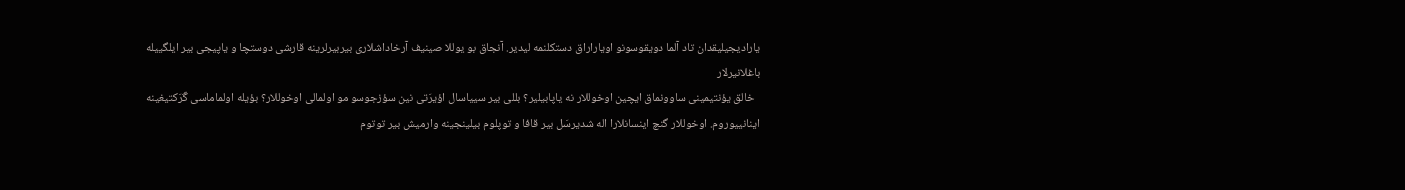یارادیجیلیقدان تاد آلما دویقوسونو اویاراراق دستکلنمه لیدیر. آنجاق بو یوللا صینیف آرخاداشلاری بیربیرلرینه قارشی دوستچا و یاپیجی بیر ایلگییله باغلانیرلار
  خالق یؤنتیمینی ساوونماق ایچین اوخوللار نه یاپابیلیر؟ بللی بیر سییاسال اؤیرَتی نین سؤزجوسو مو اولمالی اوخوللار؟ بؤیله اولماماسی گَرَکتیغینه اینانییوروم. اوخوللار گنچ اینسانلارا اله شدیرسَل بیر قافا و توپلوم بیلینجینه وارمیش بیر توتوم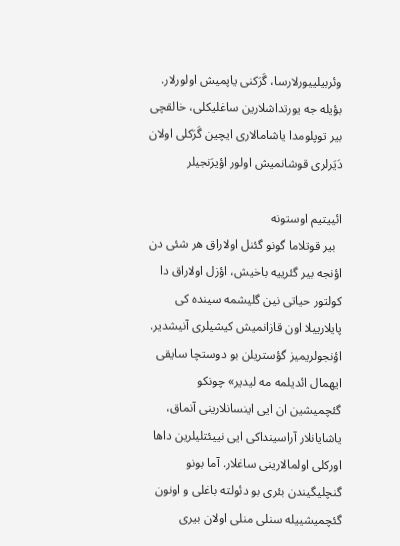وئربیلییورلارسا، گَرَکنی یاپمیش اولورلار. بؤیله جه یورتداشلارین ساغلیکلی، خالقچی بیر توپلومدا یاشامالاری ایچین گَرَکلی اولان دَیَرلری قوشانمیش اولور اؤیرَنجیلر

ائییتیم اوستونه
  بیر قوتلاما گونو گئنل اولاراق هر شئی دن اؤنجه بیر گئرییه باخیش، اؤزل اولاراق دا کولتور حیاتی نین گلیشمه سینده کی پایلارییلا اون قازانمیش کیشیلری آنیشدیر. اؤنجولریمیز گؤستریلن بو دوستچا سایقی ایهمال ائدیلمه مه لیدیر» چونکو گئچمیشین ان ایی اینسانلارینی آنماق، یاشایانلار آراسینداکی ایی نییئتلیلرین داها اورکلی اولمالارینی ساغلار. آما بونو گنچلیگیندن بئری بو دئولته باغلی و اونون گئچمیشییله سنلی منلی اولان بیری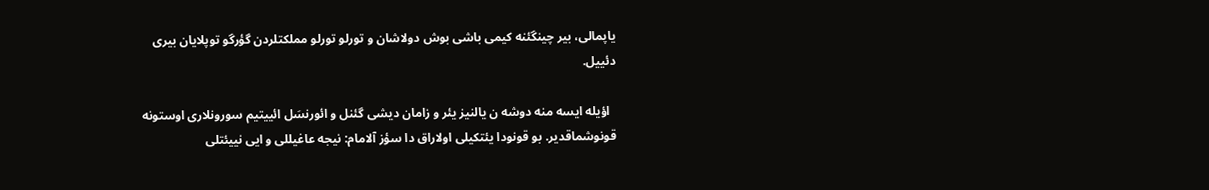یاپمالی، بیر چینگئنه کیمی باشی بوش دولاشان و تورلو تورلو مملکتلردن گؤرگو توپلایان بیری دئییل.

  اؤیله ایسه منه دوشه ن یالنیز یئر و زامان دیشی گئنل و ائورنسَل ائییتیم سورونلاری اوستونه قونوشماقدیر. بو قونودا یئتکیلی اولاراق دا سؤز آلامام: نیجه عاغیللی و ایی نییئتلی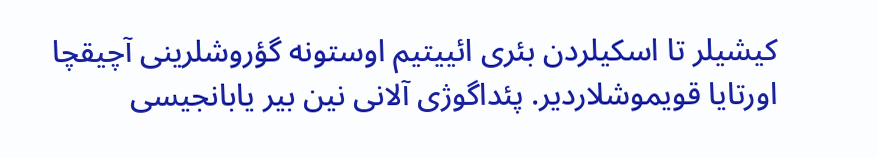کیشیلر تا اسکیلردن بئری ائییتیم اوستونه گؤروشلرینی آچیقچا اورتایا قویموشلاردیر. پئداگوژی آلانی نین بیر یابانجیسی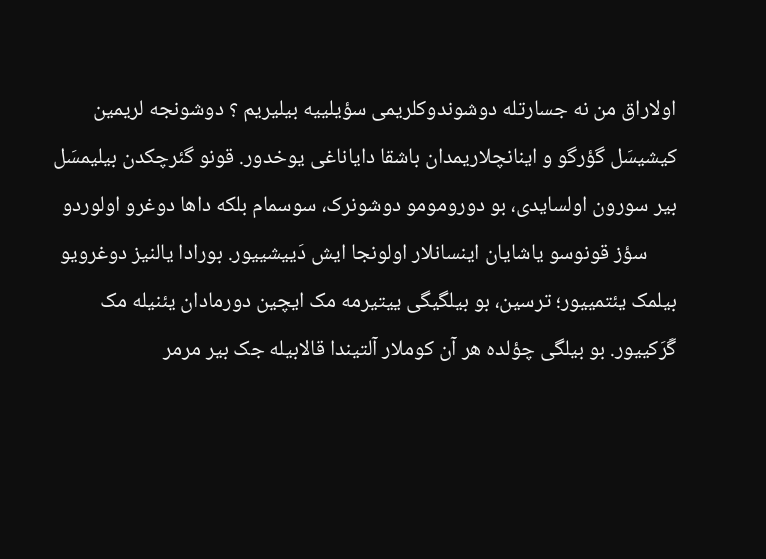اولاراق من نه جسارتله دوشوندوکلریمی سؤیلییه بیلیریم ؟ دوشونجه لریمین کیشیسَل گؤرگو و اینانچلاریمدان باشقا دایاناغی یوخدور. قونو گئرچکدن بیلیمسَل بیر سورون اولسایدی، بو دورومومو دوشونرک، سوسمام بلکه داها دوغرو اولوردو
      سؤز قونوسو یاشایان اینسانلار اولونجا ایش دَییشییور. بورادا یالنیز دوغرویو بیلمک یئتمییور؛ ترسین، بو بیلگیگی ییتیرمه مک ایچین دورمادان یئنیله مک گَرَکییور. بو بیلگی چؤلده هر آن کوملار آلتیندا قالابیله جک بیر مرمر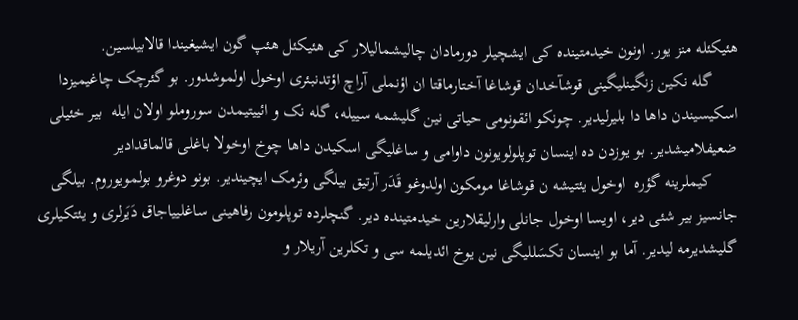هئیکئله منز یور. اونون خیدمتینده کی ایشچیلر دورمادان چالیشمالیلار کی هئیکئل هئپ گون ایشیغیندا قالابیلسین.
      گله نکین زنگینلیگینی قوشآخدان قوشاغا آختارماقتا ان اؤنملی آراچ اؤتدنبئری اوخول اولموشدور. بو گئرچک چاغیمیزدا اسکیسیندن داها دا بلیرلیدیر. چونکو ائقونومی حیاتی نین گلیشمه سییله، گله نک و ائییتیمدن سوروملو اولان ایله  بیر خئیلی ضعیفلامیشدیر. بو یوزدن ده اینسان توپلولویونون داوامی و ساغلیگی اسکیدن داها چوخ اوخولا باغلی قالماقدادیر
      کیملرینه گؤره  اوخول یئتیشه ن قوشاغا مومکون اولدوغو قَدَر آرتیق بیلگی وئرمک ایچیندیر. بونو دوغرو بولمویوروم. بیلگی جانسیز بیر شئی دیر، اویسا اوخول جانلی وارلیقلارین خیدمتینده دیر. گنچلرده توپلومون رفاهینی ساغلییاجاق دَیَرلری و یئتکیلری گلیشدیرمه لیدیر. آما بو اینسان تکسَللیگی نین یوخ ائدیلمه سی و تکلرین آریلار و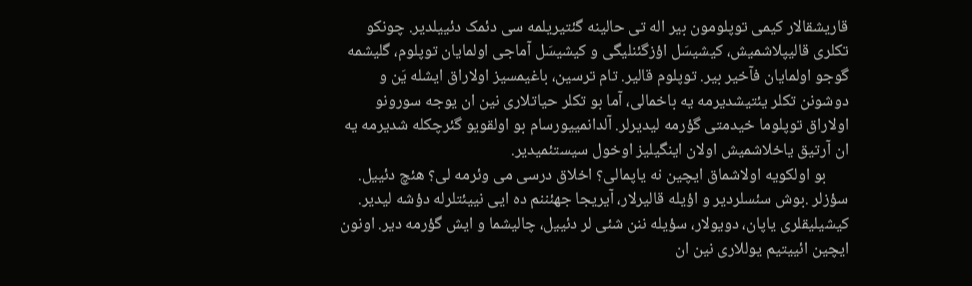قاریشقالار کیمی توپلومون بیر اله تی حالینه گئتیریلمه سی دئمک دئییلدیر. چونکو تکلری قالیپلاشمیش، کیشیسَل اؤزگئنلیگی و کیشیسَل آماجی اولمایان توپلوم، گلیشمه گوجو اولمایان فآخیر بیر. توپلوم قالیر. تام ترسین، باغیمسیز اولاراق ایشله یَن و دوشونن تکلر یئتیشدیرمه یه باخمالی، آما بو تکلر حیاتلاری نین ان یوجه سورونو اولاراق توپلوما خیدمتی گؤرمه لیدیرلر. آلدانمییورسام بو اولقویو گئرچکله شدیرمه یه ان آرتیق یاخلاشمیش اولان اینگیلیز اوخول سیستئمیدیر.
      بو اولکویه اولاشماق ایچین نه یاپمالی؟ اخلاق درسی می وئرمه لی؟ هئچ دئییل. سؤزلر .بوش سئسلردیر و اؤیله قالیرلار، آیریجا جهئننم ده ایی نییئتلرله دؤشه لیدیر. کیشیلیقلری یاپان، دویولار، سؤیله ننن شئی لر دئییل، چالیشما و ایش گؤرمه دیر. اونون ایچین ائییتیم یوللاری نین ان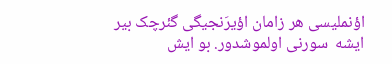اؤنملیسی هر زامان اؤیرَنجیگی گئرچک بیر ایشه  سورنی اولموشدور. بو ایش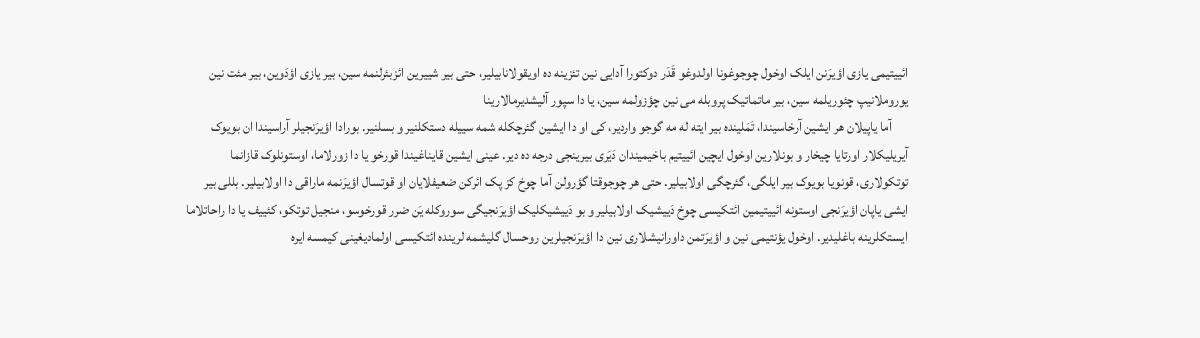ائییتیمی یازی اؤیرَنن ایلک اوخول چوجوغونا اولدوغو قَدَر دوکتورا آدایی نین تئزینه ده اویقولانابیلیر، حتی بیر شییرین ائزبئرلنمه سین، بیر یازی اؤدَوین، بیر مئت نین یوروملانیپ چئوریلمه سین، بیر ماتماتیک پروبله می نین چؤزولمه سین، یا دا سپور آلیشدیرمالارینا
      آما یاپیلان هر ایشین آرخاسیندا، تَمَلینده بیر ایته له مه گوجو واردیر، کی او دا ایشین گئرچکله شمه سییله دستکلنیر و بسلنیر. بورادا اؤیرَنجیلر آراسیندا ان بویوک آیریلیکلار اورتایا چیخار و بونلارین اوخول ایچین ائییتیم باخیمیندان دَیَری بیرینجی درجه ده دیر. عینی ایشین قایناغیندا قورخو یا دا زورلاما، اوستونلوک قازانما توتکولاری، قونویا بویوک بیر ایلگی، گئرچگی اولابیلیر. حتی هر چوجوقتا گؤرولن آما چوخ کز پک ائرکن ضعیفلایان او قوتسال اؤیرَنمه ماراقی دا اولابیلیر. بللی بیر ایشی یاپان اؤیرَنجی اوستونه ائییتیمین ائتکیسی چوخ دَییشیک اولابیلیر و بو دَییشیکلیک اؤیرَنجیگی سوروکله یَن ضرر قورخوسو، منجیل توتکو، کئییف یا دا راحاتلاما ایستکلرینه باغلیدیر. اوخول یؤنتیمی نین و اؤیرَتمن داورانیشلاری نین دا اؤیرَنجیلرین روحسال گلیشمه لرینده ائتکیسی اولمادیغینی کیمسه ایره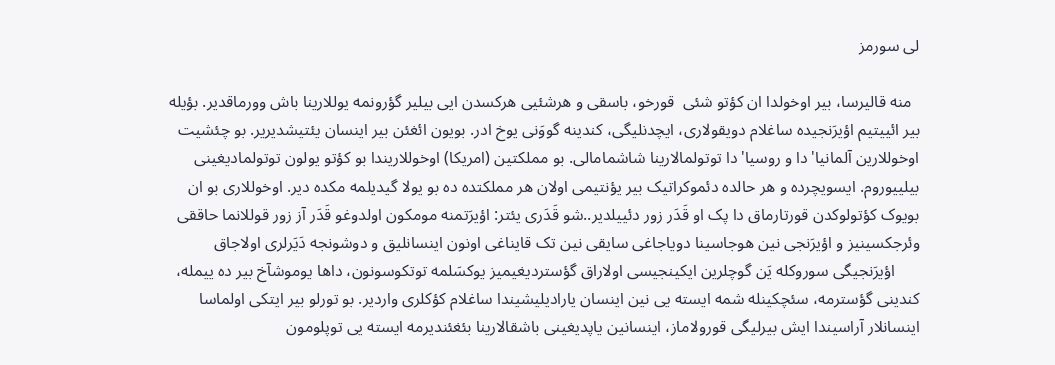لی سورمز

  منه قالیرسا، بیر اوخولدا ان کؤتو شئی  قورخو، باسقی و هرشئیی هرکسدن ایی بیلیر گؤرونمه یوللارینا باش وورماقدیر. بؤیله بیر ائییتیم اؤیرَنجیده ساغلام دویقولاری، ایچدنلیگی، کندینه گووَنی یوخ ادر. بویون ائغئن بیر اینسان یئتیشدیریر. بو چئشیت اوخوللارین آلمانیا'دا و روسیا'دا توتولمالارینا شاشمامالی. بو مملکتین (امریکا) اوخوللاریندا بو کؤتو یولون توتولمادیغینی بیلییوروم. ایسویچرده و هر حالده دئموکراتیک بیر یؤنتیمی اولان هر مملکتده ده بو یولا گیدیلمه مکده دیر. اوخوللاری بو ان بویوک کؤتولوکدن قورتارماق دا پک او قَدَر زور دئییلدیر..شو قَدَری یئتر: اؤیرَتمنه مومکون اولدوغو قَدَر آز زور قوللانما حاققی وئرجکسینیز و اؤیرَنجی نین هوجاسینا دویاجاغی سایقی نین تک قایناغی اونون اینسانلیق و دوشونجه دَیَرلری اولاجاق
      اؤیرَنجیگی سوروکله یَن گوچلرین ایکینجیسی اولاراق گؤستردیغیمیز یوکسَلمه توتکوسونون، داها یوموشآخ بیر ده ییمله، کندینی گؤسترمه، سئچکینله شمه ایسته یی نین اینسان یارادیلیشیندا ساغلام کؤکلری واردیر. بو تورلو بیر ایتکی اولماسا اینسانلار آراسیندا ایش بیرلیگی قورولاماز، اینسانین یاپدیغینی باشقالارینا بئغئندیرمه ایسته یی توپلومون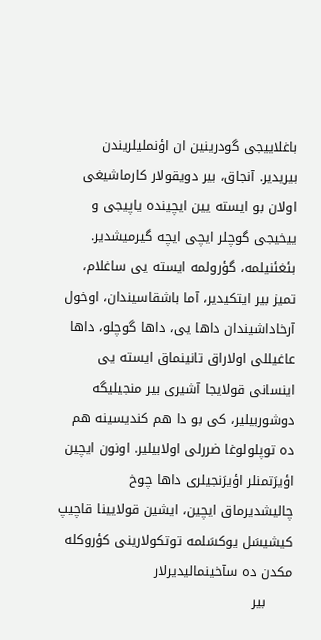باغلاییجی گودرینین ان اؤنملیلریندن بیریدیر. آنجاق، بیر دویقولار کارماشیغی اولان بو ایسته یین ایچینده یاپیجی و ییخیجی گوچلر ایچی ایچه گیرمیشدیر. بئغئنیلمه، گؤرولمه ایسته یی ساغلام، تمیز بیر ایتکیدیر، آما باشقاسیندان، اوخول آرخاداشیندان داها یی، داها گوچلو، داها عاغیللی اولاراق تانینماق ایسته یی اینسانی قولایجا آشیری بیر منجیلیگه دوشوربیلیر، کی بو دا هم کندیسینه هم ده توپلولوغا ضررلی اولابیلیر. اونون ایچین اؤیرَتمنلر اؤیرَنجیلری داها چوخ چالیشدیرماق ایچین، ایشین قولایینا قاچیپ کیشیسَل یوکسَلمه توتکولارینی کؤروکله مکدن ده سآخینمالیدیرلار
      بیر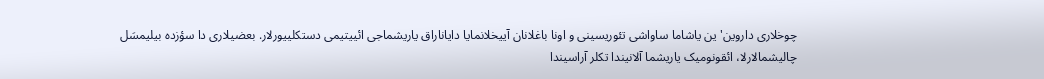چوخلاری داروین'ین یاشاما ساواشی تئوریسینی و اونا باغلانان آییخلانمایا دایاناراق یاریشماجی ائییتیمی دستکلییورلار. بعضیلاری دا سؤزده بیلیمسَل چالیشمالارلا، ائقونومیک یاریشما آلانیندا تکلر آراسیندا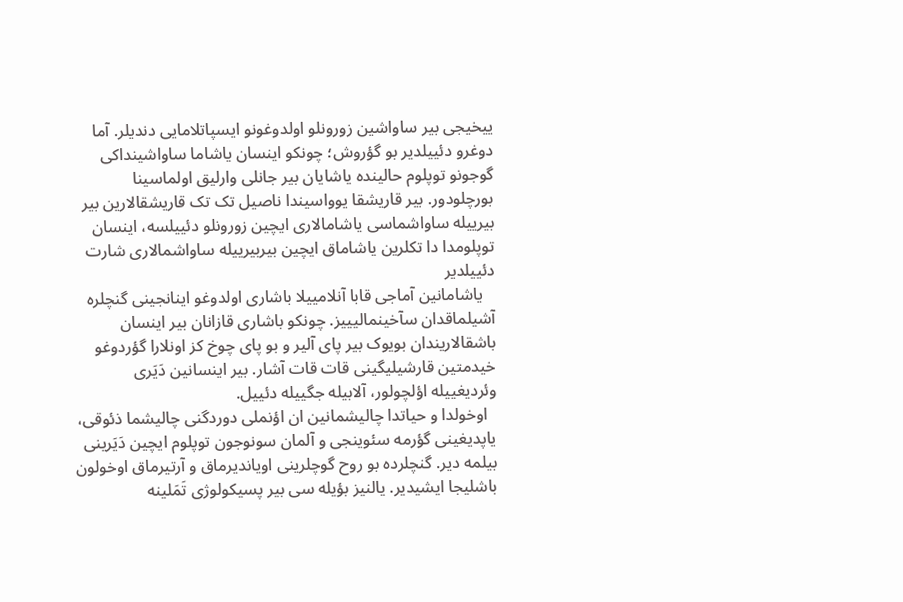ییخیجی بیر ساواشین زورونلو اولدوغونو ایسپاتلامایی دندیلر. آما دوغرو دئییلدیر بو گؤروش؛ چونکو اینسان یاشاما ساواشینداکی گوجونو توپلوم حالینده یاشایان بیر جانلی وارلیق اولماسینا بورچلودور. بیر قاریشقا یوواسیندا ناصیل تک تک قاریشقالارین بیر بیرییله ساواشماسی یاشامالاری ایچین زورونلو دئییلسه، اینسان توپلومدا دا تکلرین یاشاماق ایچین بیربیرییله ساواشمالاری شارت دئییلدیر
   یاشامانین آماجی قابا آنلامییلا باشاری اولدوغو اینانجینی گنچلره آشیلماقدان سآخینمالیییز. چونکو باشاری قازانان بیر اینسان باشقالاریندان بویوک بیر پای آلیر و بو پای چوخ کز اونلارا گؤردوغو خیدمتین قارشیلیگینی قات قات آشار. بیر اینسانین دَیَری وئردیغییله اؤلچولور، آلابیله جگییله دئییل.
  اوخولدا و حیاتدا چالیشمانین ان اؤنملی دوردگنی چالیشما ذئوقی، یاپدیغینی گؤرمه سئوینجی و آلمان سونوجون توپلوم ایچین دَیَرینی بیلمه دیر. گنچلرده بو روح گوچلرینی اویاندیرماق و آرتیرماق اوخولون باشلیجا ایشیدیر. یالنیز بؤیله سی بیر پسیکولوژی تَمَلینه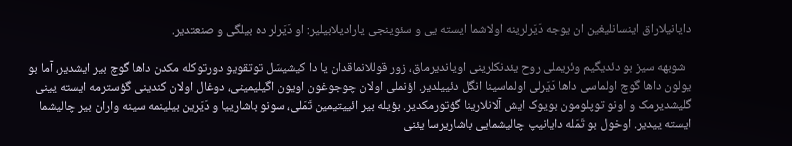دایانیلاراق اینسانلیغین ان یوجه دَیَرلرینه اولاشما ایسته یی و سئوینجی یارادیلابیلیر: او دَیَرلر ده بیلگی و صنعتدیر.

  شوبهه سیز بو دئدیگیم وئریملی روح یئدنکلرینی اویاندیرماق، زور قوللانماقدان یا دا کیشیسَل توتقویو دورتوکله مکدن داها گوچ بیر ایشدیر، آما بو یولون داها گوچ اولماسی داها دَیَرلی اولماسینا انگل دئییلدیر. اؤنملی اولان چوجوغون اویون اگیلیمینی، دوغال اولان کندینی گؤسترمه ایسته یینی گلیشدیرمک و اونو توپلومون بویوک ایش آلانلارینا گؤتورمکدیر. بؤیله بیر ائییتیمین تَمَلی، سونو باشارییا و دَیَرین بیلینمه سینه واران بیر چالیشما ایسته ییدیر. اوخول بو تَمَله دایانیپ چالیشمایی باشاریرسا یئنی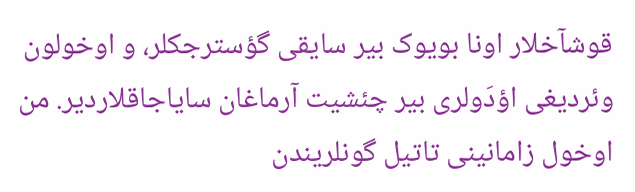قوشآخلار اونا بویوک بیر سایقی گؤسترجکلر، و اوخولون وئردیغی اؤدَولری بیر چئشیت آرماغان سایاجاقلاردیر. من اوخول زامانینی تاتیل گونلریندن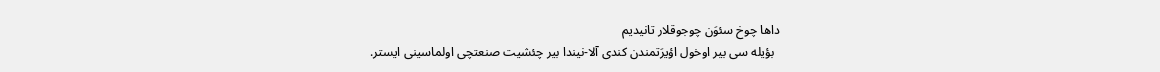داها چوخ سئوَن چوجوقلار تانیدیم
  بؤیله سی بیر اوخول اؤیرَتمندن کندی آلا-نیندا بیر چئشیت صنعتچی اولماسینی ایستر.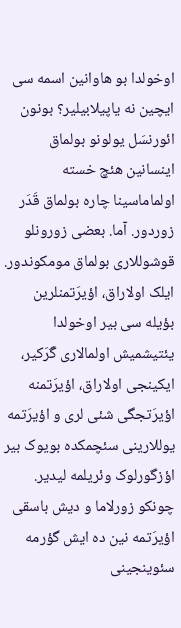اوخولدا بو هاوانین اسمه سی ایچین نه یاپیلابیلیر؟ بونون ائورنسَل یولونو بولماق اینسانین هئچ خسته  اولماماسینا چاره بولماق قَدَر زوردور. آما. بعضی زورونلو قوشوللاری بولماق مومکوندور. ایلک اولاراق، اؤیرَتمنلرین بؤیله سی بیر اوخولدا یئتیشمیش اولمالاری گَرَکیر، ایکینجی اولاراق، اؤیرَتمنه اؤیرَتجگی شئی لری و اؤیرَتمه یوللارینی سئچمکده بویوک بیر اؤزگورلوک وئریلمه لیدیر. چونکو زورلاما و دیش باسقی اؤیرَتمه نین ده ایش گؤرمه سئوینجینی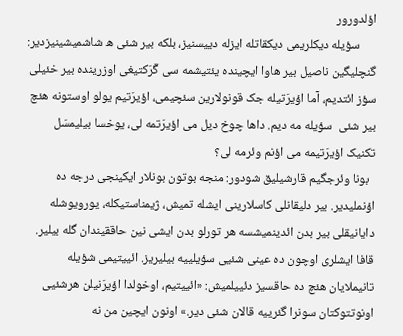اؤلدورور
      سؤیله دیکلریمی دیکقاتله ایزله دییسنیز، بلکه بیر شئی ه شاشمیشینیزدیر: گنچلیگین ناصیل بیر هاوا ایچینده یئتیشمه سی گَرَکتیغی اوزرینده بیر خئیلی سؤز ائتدیم، آما اؤیرَتیله جک قونولارین سئچیمی، اؤیرَتیم یولو اوستونه هئچ بیر شئی  سؤیله مه دیم. داها چوخ دیل می اؤیرَتمه لی، یوخسا بیلیمسَل تکنیک اؤیرَتیمه می اؤنم وئرمه لی؟
  بونا وئرجگیم قارشیلیق شودور: منجه بوتون بونلار ایکینجی درجه ده اؤنملیدیر. بیر دلیقانلی کاسلارینی ایشله تمیش، ژیمناستیکله، یورویوشله دایانیقلی بیر بدن ائدینمیشسه هر تورلو بدن ایشی نین حاققیندان گله بیلیر. قافا ایشلری اوچون ده عینی شئیی سؤیلییه بیلیریز. ائییتیمی شؤیله تانیملایان هئچ ده حاقسیز دئییلمیش: «ائییتیم، اوخولدا اؤیرَنیلن هرشئیی اونوتتوکتان سونرا گئرییه قالان شئی دیر.» اونون ایچین من نه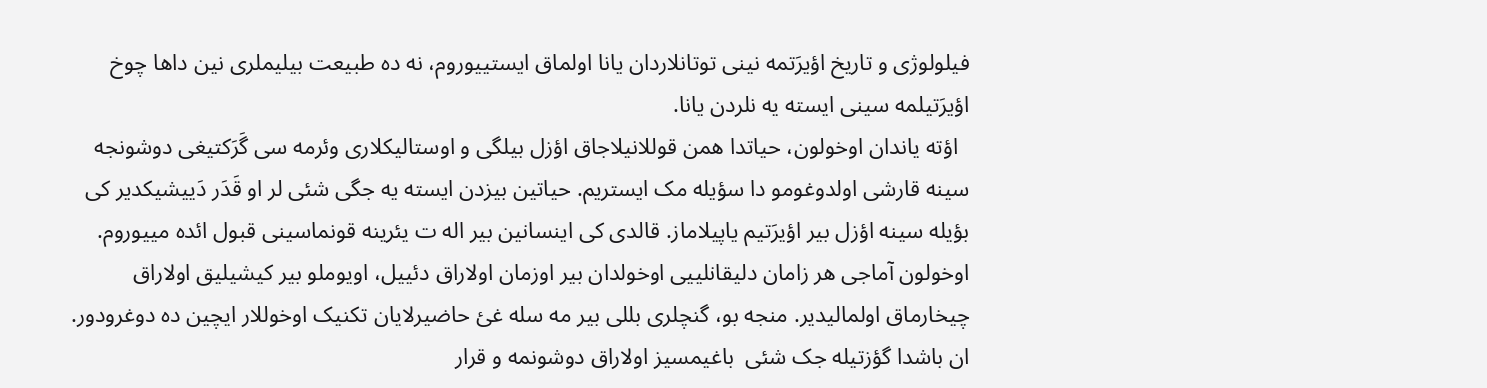فیلولوژی و تاریخ اؤیرَتمه نینی توتانلاردان یانا اولماق ایستییوروم، نه ده طبیعت بیلیملری نین داها چوخ اؤیرَتیلمه سینی ایسته یه نلردن یانا.
  اؤته یاندان اوخولون، حیاتدا همن قوللانیلاجاق اؤزل بیلگی و اوستالیکلاری وئرمه سی گَرَکتیغی دوشونجه سینه قارشی اولدوغومو دا سؤیله مک ایستریم. حیاتین بیزدن ایسته یه جگی شئی لر او قَدَر دَییشیکدیر کی بؤیله سینه اؤزل بیر اؤیرَتیم یاپیلاماز. قالدی کی اینسانین بیر اله ت یئرینه قونماسینی قبول ائده مییوروم. اوخولون آماجی هر زامان دلیقانلییی اوخولدان بیر اوزمان اولاراق دئییل، اویوملو بیر کیشیلیق اولاراق چیخارماق اولمالیدیر. منجه بو، گنچلری بللی بیر مه سله غئ حاضیرلایان تکنیک اوخوللار ایچین ده دوغرودور. ان باشدا گؤزتیله جک شئی  باغیمسیز اولاراق دوشونمه و قرار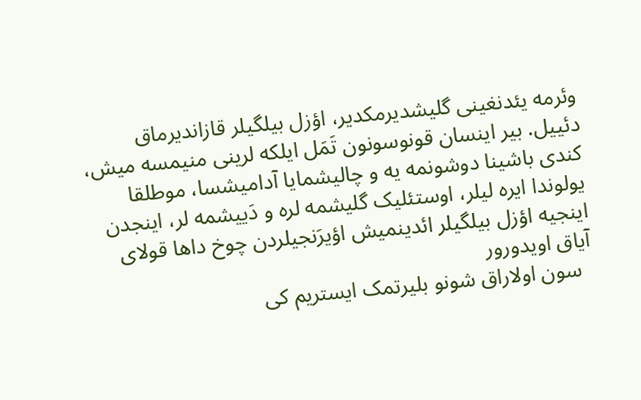وئرمه یئدنغینی گلیشدیرمکدیر، اؤزل بیلگیلر قازاندیرماق دئییل. بیر اینسان قونوسونون تَمَل ایلکه لرینی منیمسه میش، کندی باشینا دوشونمه یه و چالیشمایا آدامیشسا، موطلقا یولوندا ایره لیلر، اوستئلیک گلیشمه لره و دَییشمه لر، اینجدن اینجیه اؤزل بیلگیلر ائدینمیش اؤیرَنجیلردن چوخ داها قولای آیاق اویدورور
  سون اولاراق شونو بلیرتمک ایستریم کی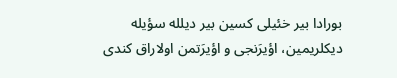بورادا بیر خئیلی کسین بیر دیلله سؤیله دیکلریمین، اؤیرَنجی و اؤیرَتمن اولاراق کندی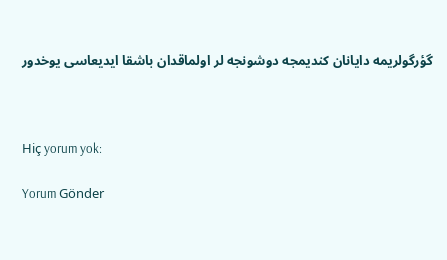گؤرگولریمه دایانان کندیمجه دوشونجه لر اولماقدان باشقا ایدیعاسی یوخدور



Hiç yorum yok:

Yorum Gönder